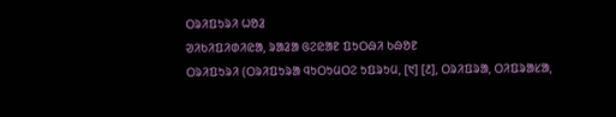ᱛᱨᱤᱯᱩᱨᱤ ᱦᱚᱲ
ᱣᱤᱠᱤᱯᱤᱰᱤᱭᱟ, ᱨᱟᱲᱟ ᱜᱮᱭᱟᱱ ᱯᱩᱛᱷᱤ ᱠᱷᱚᱱ
ᱛᱨᱤᱯᱩᱨᱤ (ᱛᱨᱤᱯᱩᱨᱟ ᱧᱩᱛᱩᱢᱛᱮ ᱩᱯᱨᱩᱢ, [᱑] [᱒], ᱛᱨᱤᱯᱨᱟ, ᱛᱤᱯᱨᱟᱥᱟ,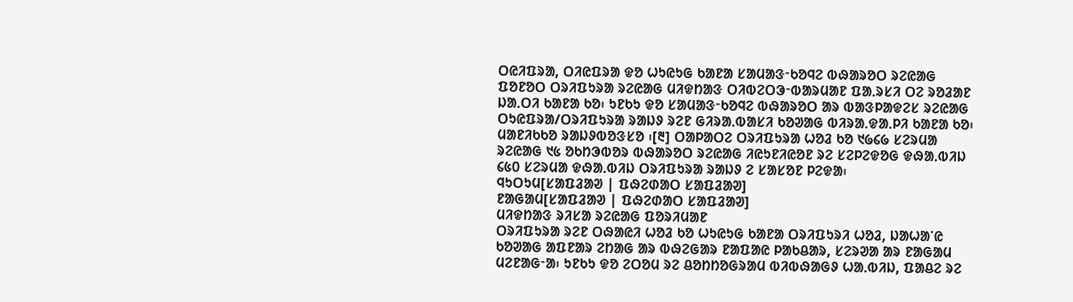ᱛᱭᱤᱯᱨᱟ, ᱛᱤᱭᱯᱨᱟ ᱫᱚ ᱦᱩᱭᱩᱜ ᱠᱟᱱᱟ ᱥᱟᱢᱟᱝᱼᱠᱚᱧᱮ ᱵᱷᱟᱨᱚᱛ ᱨᱮᱭᱟᱜ ᱯᱚᱱᱚᱛ ᱛᱨᱤᱯᱩᱨᱟ ᱨᱮᱭᱟᱜ ᱢᱤᱫᱴᱟᱝ ᱛᱤᱵᱮᱛᱳᱼᱵᱟᱨᱢᱟᱱ ᱯᱟᱹᱨᱥᱤ ᱛᱮ ᱨᱚᱲᱟᱱ ᱡᱟᱹᱛᱤ ᱠᱟᱱᱟ ᱠᱚ᱾ ᱩᱱᱠᱩ ᱫᱚ ᱥᱟᱢᱟᱝᱼᱠᱚᱧᱮ ᱵᱷᱟᱨᱚᱛ ᱟᱨ ᱵᱟᱝᱞᱟᱫᱮᱥ ᱨᱮᱭᱟᱜ ᱛᱩᱭᱯᱨᱟ/ᱛᱨᱤᱯᱩᱨᱟ ᱨᱟᱡᱽ ᱨᱮᱱ ᱜᱤᱨᱟᱹᱵᱟᱥᱤ ᱠᱚᱣᱟᱜ ᱵᱤᱨᱟᱹᱫᱟᱹᱞᱤ ᱠᱟᱱᱟ ᱠᱚ᱾ ᱢᱟᱱᱤᱠᱠᱚ ᱨᱟᱡᱽᱵᱚᱝᱥᱚ ᱾[᱓] ᱛᱟᱞᱟᱛᱮ ᱛᱨᱤᱯᱩᱨᱟ ᱦᱚᱲ ᱠᱚ ᱑᱙᱔᱙ ᱥᱮᱨᱢᱟ ᱨᱮᱭᱟᱜ ᱑᱕ ᱚᱠᱴᱳᱵᱚᱨ ᱵᱷᱟᱨᱚᱛ ᱨᱮᱭᱟᱜ ᱤᱭᱩᱱᱤᱭᱚᱱ ᱨᱮ ᱥᱮᱞᱮᱫᱚᱜ ᱫᱷᱟᱹᱵᱤᱡ ᱔᱕᱐ ᱥᱮᱨᱢᱟ ᱫᱷᱟᱹᱵᱤᱡ ᱛᱨᱤᱯᱩᱨᱟ ᱨᱟᱡᱽ ᱮ ᱥᱟᱥᱚᱱ ᱞᱮᱫᱟ᱾
ᱧᱩᱛᱩᱢ[ᱥᱟᱯᱲᱟᱣ | ᱯᱷᱮᱰᱟᱛ ᱥᱟᱯᱲᱟᱣ]
ᱱᱟᱜᱟᱢ[ᱥᱟᱯᱲᱟᱣ | ᱯᱷᱮᱰᱟᱛ ᱥᱟᱯᱲᱟᱣ]
ᱢᱤᱫᱴᱟᱝ ᱨᱤᱥᱟ ᱨᱮᱭᱟᱜ ᱯᱚᱨᱤᱢᱟᱱ
ᱛᱨᱤᱯᱩᱨᱟ ᱨᱮᱱ ᱛᱷᱟᱭᱤ ᱦᱚᱲ ᱠᱚ ᱦᱩᱭᱩᱜ ᱠᱟᱱᱟ ᱛᱨᱤᱯᱩᱨᱤ ᱦᱚᱲ, ᱡᱟᱦᱟᱸᱭ ᱠᱚᱣᱟᱜ ᱟᱯᱱᱟᱨ ᱮᱴᱟᱜ ᱟᱨ ᱵᱷᱮᱜᱟᱨ ᱱᱟᱯᱟᱭ ᱞᱟᱠᱪᱟᱨ, ᱥᱮᱨᱣᱟ ᱟᱨ ᱱᱟᱜᱟᱢ ᱢᱮᱱᱟᱜᱼᱟ᱾ ᱩᱱᱠᱩ ᱫᱚ ᱮᱛᱚᱢ ᱨᱮ ᱪᱚᱴᱴᱚᱜᱨᱟᱢ ᱵᱤᱵᱷᱟᱜᱽ ᱦᱟᱹᱵᱤᱡ, ᱯᱟᱪᱮ ᱨᱮ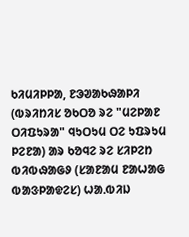ᱠᱤᱢᱤᱞᱞᱟ, ᱱᱳᱣᱟᱠᱷᱟᱞᱤ (ᱵᱨᱤᱴᱤᱥ ᱚᱠᱛᱚ ᱨᱮ "ᱢᱮᱞᱟᱱ ᱛᱤᱯᱩᱨᱟ" ᱧᱩᱛᱩᱢ ᱛᱮ ᱩᱯᱨᱩᱢ ᱞᱮᱱᱟ) ᱟᱨ ᱠᱚᱧᱮ ᱨᱮ ᱥᱤᱞᱮᱴ ᱵᱤᱵᱷᱟᱜᱽ (ᱥᱟᱱᱟᱢ ᱱᱟᱦᱟᱜ ᱵᱟᱝᱞᱟᱫᱮᱥ) ᱦᱟᱹᱵᱤᱡ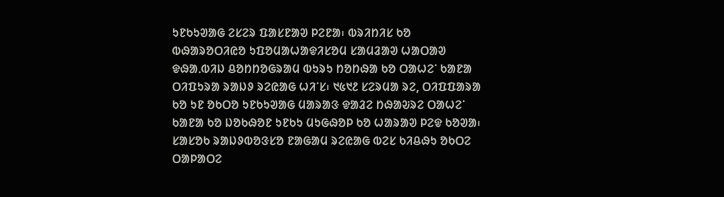ᱩᱱᱠᱩᱣᱟᱜ ᱮᱥᱮᱨ ᱯᱟᱥᱱᱟᱣ ᱞᱮᱱᱟ᱾ ᱵᱨᱤᱴᱤᱥ ᱠᱚ ᱵᱷᱟᱨᱚᱛᱤᱭᱚ ᱩᱯᱚᱢᱟᱦᱟᱫᱤᱥᱚᱢ ᱥᱟᱢᱲᱟᱣ ᱦᱟᱛᱟᱣ ᱫᱷᱟᱹᱵᱤᱡ ᱪᱚᱴᱴᱚᱜᱨᱟᱢ ᱵᱩᱨᱩ ᱴᱚᱴᱷᱟ ᱠᱚ ᱛᱟᱦᱮᱸ ᱠᱟᱱᱟ ᱛᱤᱯᱩᱨᱟ ᱨᱟᱡᱽ ᱨᱮᱭᱟᱜ ᱦᱤᱸᱥ᱾ ᱑᱕᱑᱒ ᱥᱮᱨᱢᱟ ᱨᱮ, ᱛᱤᱯᱯᱟᱨᱟ ᱠᱚ ᱩᱱ ᱚᱠᱛᱚ ᱩᱱᱠᱩᱣᱟᱜ ᱢᱟᱨᱟᱝ ᱫᱟᱲᱮ ᱴᱷᱟᱶᱨᱮ ᱛᱟᱦᱮᱸ ᱠᱟᱱᱟ ᱠᱚ ᱡᱚᱠᱷᱚᱱ ᱩᱱᱠᱩ ᱢᱩᱜᱷᱚᱞ ᱠᱚ ᱦᱟᱨᱟᱣ ᱞᱮᱫ ᱠᱚᱣᱟ᱾ ᱥᱟᱥᱚᱠ ᱨᱟᱡᱽᱵᱚᱝᱥᱚ ᱱᱟᱜᱟᱢ ᱨᱮᱭᱟᱜ ᱵᱮᱥ ᱠᱤᱪᱷᱩ ᱚᱠᱛᱮ ᱛᱟᱞᱟᱛᱮ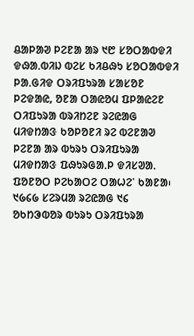ᱪᱟᱞᱟᱣ ᱞᱮᱱᱟ ᱟᱨ ᱑᱘ ᱥᱚᱛᱟᱵᱫᱤ ᱫᱷᱟᱹᱵᱤᱡ ᱵᱮᱥ ᱠᱤᱪᱷᱩ ᱥᱚᱛᱟᱵᱫᱤ ᱞᱟᱹᱜᱤᱫ ᱛᱨᱤᱯᱩᱨᱟ ᱥᱟᱥᱚᱱ ᱞᱮᱫᱟᱭ, ᱚᱱᱟ ᱛᱟᱭᱚᱢ ᱯᱞᱟᱭᱮᱱ ᱛᱤᱯᱩᱨᱟ ᱵᱨᱤᱴᱮᱱ ᱨᱮᱭᱟᱜ ᱢᱤᱫᱴᱟᱝ ᱠᱚᱞᱚᱱᱤ ᱨᱮ ᱵᱮᱱᱟᱣ ᱞᱮᱱᱟ ᱟᱨ ᱵᱩᱨᱩ ᱛᱨᱤᱯᱩᱨᱟ ᱢᱤᱫᱴᱟᱝ ᱯᱷᱩᱨᱜᱟᱹᱞ ᱫᱤᱥᱣᱟᱹ ᱯᱚᱱᱚᱛ ᱞᱮᱠᱟᱛᱮ ᱛᱟᱦᱮᱸ ᱠᱟᱱᱟ᱾ ᱑᱙᱔᱙ ᱥᱮᱨᱢᱟ ᱨᱮᱭᱟᱜ ᱑᱔ ᱚᱠᱴᱳᱵᱚᱨ ᱵᱩᱨᱩ ᱛᱨᱤᱯᱩᱨᱟ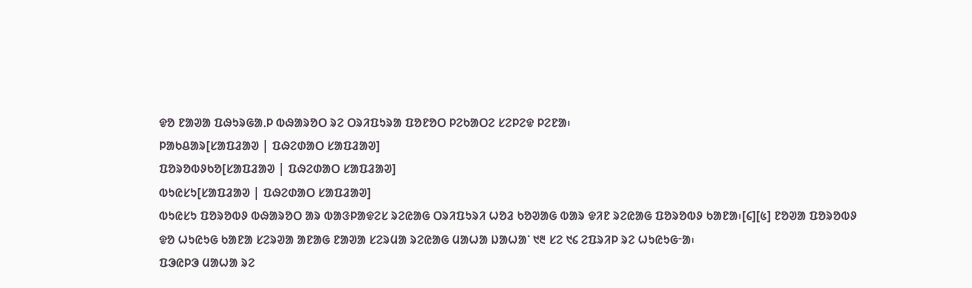ᱫᱚ ᱱᱟᱣᱟ ᱯᱷᱩᱨᱜᱟᱹᱞ ᱵᱷᱟᱨᱚᱛ ᱨᱮ ᱛᱨᱤᱯᱩᱨᱟ ᱯᱚᱱᱚᱛ ᱞᱮᱠᱟᱛᱮ ᱥᱮᱞᱮᱫ ᱞᱮᱱᱟ᱾
ᱞᱟᱠᱪᱟᱨ[ᱥᱟᱯᱲᱟᱣ | ᱯᱷᱮᱰᱟᱛ ᱥᱟᱯᱲᱟᱣ]
ᱯᱚᱨᱚᱵᱽᱠᱚ[ᱥᱟᱯᱲᱟᱣ | ᱯᱷᱮᱰᱟᱛ ᱥᱟᱯᱲᱟᱣ]
ᱵᱩᱭᱥᱩ[ᱥᱟᱯᱲᱟᱣ | ᱯᱷᱮᱰᱟᱛ ᱥᱟᱯᱲᱟᱣ]
ᱵᱩᱭᱥᱩ ᱯᱚᱨᱚᱵᱽ ᱵᱷᱟᱨᱚᱛ ᱟᱨ ᱵᱟᱝᱞᱟᱫᱮᱥ ᱨᱮᱭᱟᱜ ᱛᱨᱤᱯᱩᱨᱤ ᱦᱚᱲ ᱠᱚᱣᱟᱜ ᱵᱟᱨ ᱫᱤᱱ ᱨᱮᱭᱟᱜ ᱯᱚᱨᱚᱵᱽ ᱠᱟᱱᱟ᱾[᱔][᱕] ᱱᱚᱣᱟ ᱯᱚᱨᱚᱵᱽ ᱫᱚ ᱦᱩᱭᱩᱜ ᱠᱟᱱᱟ ᱥᱮᱨᱣᱟ ᱟᱱᱟᱜ ᱱᱟᱣᱟ ᱥᱮᱨᱢᱟ ᱨᱮᱭᱟᱜ ᱢᱟᱦᱟ ᱡᱟᱦᱟᱸ ᱑᱓ ᱥᱮ ᱑᱔ ᱮᱯᱨᱤᱞ ᱨᱮ ᱦᱩᱭᱩᱜᱼᱟ᱾
ᱯᱳᱭᱞᱳ ᱢᱟᱦᱟ ᱨᱮ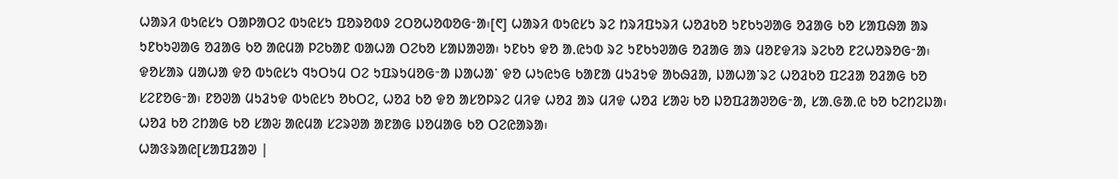ᱦᱟᱨᱤ ᱵᱩᱭᱥᱩ ᱛᱟᱞᱟᱛᱮ ᱵᱩᱭᱥᱩ ᱯᱚᱨᱚᱵᱽ ᱮᱛᱚᱦᱚᱵᱚᱜᱼᱟ᱾[᱖] ᱦᱟᱨᱤ ᱵᱩᱭᱥᱩ ᱨᱮ ᱴᱨᱤᱯᱩᱨᱤ ᱦᱚᱲᱠᱚ ᱩᱱᱠᱩᱣᱟᱜ ᱚᱲᱟᱜ ᱠᱚ ᱥᱟᱯᱷᱟ ᱟᱨ ᱩᱱᱠᱩᱣᱟᱜ ᱚᱲᱟᱜ ᱠᱚ ᱟᱭᱢᱟ ᱞᱮᱠᱟᱱ ᱵᱟᱦᱟ ᱛᱮᱠᱚ ᱥᱟᱡᱟᱣᱟ᱾ ᱩᱱᱠᱩ ᱫᱚ ᱟᱹᱭᱩᱵ ᱨᱮ ᱩᱱᱠᱩᱣᱟᱜ ᱚᱲᱟᱜ ᱟᱨ ᱢᱚᱱᱫᱤᱨ ᱨᱮᱠᱚ ᱱᱮᱦᱚᱨᱚᱜᱼᱟ᱾ ᱫᱚᱥᱟᱨ ᱢᱟᱦᱟ ᱫᱚ ᱵᱩᱭᱥᱩ ᱧᱩᱛᱩᱢ ᱛᱮ ᱩᱯᱨᱩᱢᱚᱜᱼᱟ ᱡᱟᱦᱟᱸ ᱫᱚ ᱦᱩᱭᱩᱜ ᱠᱟᱱᱟ ᱢᱩᱲᱩᱫ ᱟᱠᱷᱲᱟ, ᱡᱟᱦᱟᱸᱨᱮ ᱦᱚᱲᱠᱚ ᱯᱮᱲᱟ ᱚᱲᱟᱜ ᱠᱚ ᱥᱮᱱᱚᱜᱼᱟ᱾ ᱱᱚᱣᱟ ᱢᱩᱲᱩᱫ ᱵᱩᱭᱥᱩ ᱚᱠᱛᱮ, ᱦᱚᱲ ᱠᱚ ᱫᱚ ᱟᱥᱚᱞᱨᱮ ᱢᱤᱫ ᱦᱚᱲ ᱟᱨ ᱢᱤᱫ ᱦᱚᱲ ᱥᱟᱶ ᱠᱚ ᱡᱚᱯᱲᱟᱣᱚᱜᱼᱟ, ᱥᱟᱹᱜᱟᱹᱭ ᱠᱚ ᱠᱮᱴᱮᱡᱟ᱾ ᱦᱚᱲ ᱠᱚ ᱮᱴᱟᱜ ᱠᱚ ᱥᱟᱶ ᱟᱭᱢᱟ ᱥᱮᱨᱣᱟ ᱟᱱᱟᱜ ᱡᱚᱢᱟᱜ ᱠᱚ ᱛᱮᱭᱟᱨᱟ᱾
ᱦᱟᱝᱨᱟᱭ[ᱥᱟᱯᱲᱟᱣ |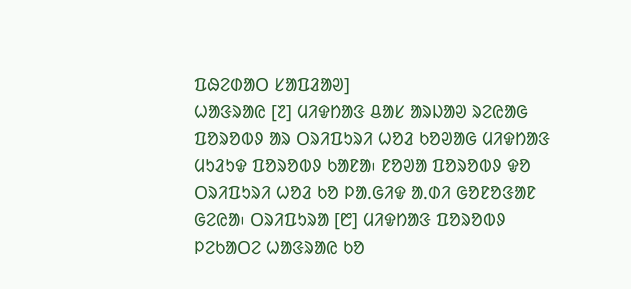ᱯᱷᱮᱰᱟᱛ ᱥᱟᱯᱲᱟᱣ]
ᱦᱟᱝᱨᱟᱭ [᱗] ᱢᱤᱫᱴᱟᱝ ᱪᱟᱥ ᱟᱨᱡᱟᱣ ᱨᱮᱭᱟᱜ ᱯᱚᱨᱚᱵᱽ ᱟᱨ ᱛᱨᱤᱯᱩᱨᱤ ᱦᱚᱲ ᱠᱚᱣᱟᱜ ᱢᱤᱫᱴᱟᱝ ᱢᱩᱲᱩᱫ ᱯᱚᱨᱚᱵᱽ ᱠᱟᱱᱟ᱾ ᱱᱚᱣᱟ ᱯᱚᱨᱚᱵᱽ ᱫᱚ ᱛᱨᱤᱯᱩᱨᱤ ᱦᱚᱲ ᱠᱚ ᱞᱟᱹᱜᱤᱫ ᱟᱹᱰᱤ ᱜᱚᱱᱚᱝᱟᱱ ᱜᱮᱭᱟ᱾ ᱛᱨᱤᱯᱩᱨᱟ [᱘] ᱢᱤᱫᱴᱟᱝ ᱯᱚᱨᱚᱵᱽ ᱞᱮᱠᱟᱛᱮ ᱦᱟᱝᱨᱟᱭ ᱠᱚ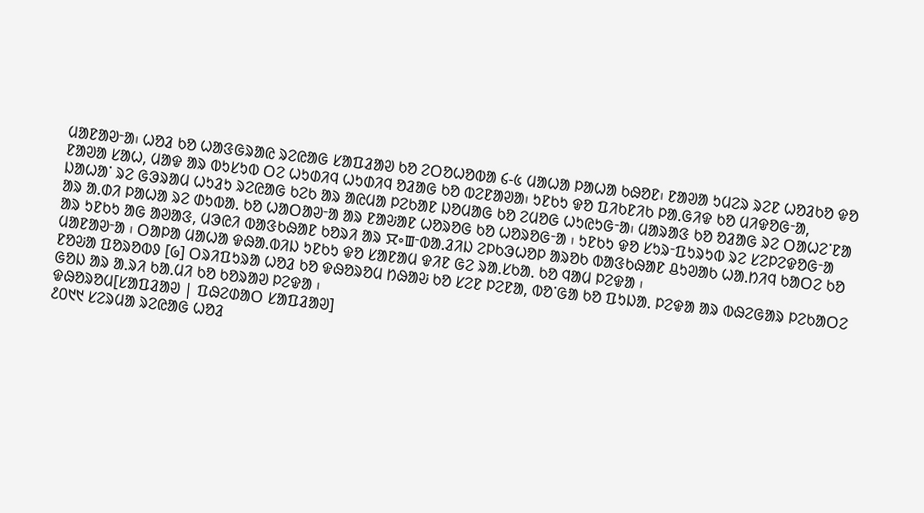ᱢᱟᱱᱟᱣᱼᱟ᱾ ᱦᱚᱲ ᱠᱚ ᱦᱟᱝᱜᱨᱟᱭ ᱨᱮᱭᱟᱜ ᱥᱟᱯᱲᱟᱣ ᱠᱚ ᱮᱛᱚᱦᱚᱵᱟ ᱔-᱕ ᱢᱟᱦᱟ ᱞᱟᱦᱟ ᱠᱷᱚᱱ᱾ ᱱᱟᱣᱟ ᱩᱢᱮᱨ ᱨᱮᱱ ᱦᱚᱲᱠᱚ ᱫᱚ ᱱᱟᱣᱟ ᱥᱟᱦ, ᱢᱟᱫ ᱟᱨ ᱵᱩᱥᱩᱵ ᱛᱮ ᱦᱩᱰᱤᱧ ᱦᱩᱰᱤᱧ ᱚᱲᱟᱜ ᱠᱚ ᱵᱮᱱᱟᱣᱟ᱾ ᱩᱱᱠᱩ ᱫᱚ ᱯᱤᱠᱱᱤᱠ ᱞᱟᱹᱜᱤᱫ ᱠᱚ ᱢᱤᱫᱚᱜᱼᱟ, ᱡᱟᱦᱟᱸ ᱨᱮ ᱜᱳᱨᱟᱢ ᱦᱩᱲᱩ ᱨᱮᱭᱟᱜ ᱠᱮᱠ ᱟᱨ ᱟᱭᱢᱟ ᱞᱮᱠᱟᱱ ᱡᱚᱢᱟᱜ ᱠᱚ ᱮᱢᱚᱜ ᱦᱩᱭᱩᱜᱼᱟ᱾ ᱢᱟᱨᱟᱝ ᱠᱚ ᱚᱲᱟᱜ ᱨᱮ ᱛᱟᱦᱮᱸᱱᱟ ᱟᱨ ᱟᱹᱰᱤ ᱞᱟᱦᱟ ᱨᱮ ᱰᱩᱵᱟᱹ ᱠᱚ ᱦᱟᱛᱟᱣᱼᱟ ᱟᱨ ᱱᱟᱶᱟᱱ ᱦᱚᱨᱚᱜ ᱠᱚ ᱦᱚᱨᱚᱜᱼᱟ ᱾ ᱩᱱᱠᱩ ᱫᱚ ᱥᱩᱨᱼᱯᱩᱨᱩᱵ ᱨᱮ ᱥᱮᱞᱮᱫᱚᱜᱼᱟ ᱟᱨ ᱩᱱᱠᱩ ᱟᱜ ᱟᱣᱟᱝ, ᱢᱳᱭᱤ ᱵᱟᱝᱠᱷᱟᱱ ᱠᱚᱨᱤ ᱟᱨ ꯆꯦꯡᱼᱵᱟᱹᱲᱤᱡ ᱮᱞᱠᱳᱦᱚᱞ ᱟᱨᱚᱠ ᱵᱟᱝᱠᱷᱟᱱ ᱪᱩᱣᱟᱠ ᱦᱟᱹᱴᱤᱧ ᱠᱟᱛᱮ ᱠᱚ ᱢᱟᱱᱟᱣᱼᱟ ᱾ ᱛᱟᱞᱟ ᱢᱟᱦᱟ ᱫᱷᱟᱹᱵᱤᱡ ᱩᱱᱠᱩ ᱫᱚ ᱥᱟᱱᱟᱢ ᱫᱤᱱ ᱜᱮ ᱨᱟᱹᱥᱠᱟᱹ ᱠᱚ ᱧᱟᱢ ᱞᱮᱫᱟ ᱾
ᱱᱚᱶᱟ ᱯᱚᱨᱚᱵᱽ [᱙] ᱛᱨᱤᱯᱩᱨᱟ ᱦᱚᱲ ᱠᱚ ᱫᱷᱚᱨᱚᱢ ᱴᱷᱟᱶ ᱠᱚ ᱥᱮᱱ ᱞᱮᱱᱟ, ᱵᱚᱸᱜᱟ ᱠᱚ ᱯᱩᱡᱟᱹ ᱞᱮᱫᱟ ᱟᱨ ᱵᱷᱮᱜᱟᱨ ᱞᱮᱠᱟᱛᱮ ᱜᱚᱡ ᱟᱨ ᱟᱹᱨᱤ ᱠᱟᱹᱢᱤ ᱠᱚ ᱠᱚᱨᱟᱣ ᱞᱮᱫᱟ ᱾
ᱫᱷᱚᱨᱚᱢ[ᱥᱟᱯᱲᱟᱣ | ᱯᱷᱮᱰᱟᱛ ᱥᱟᱯᱲᱟᱣ]
᱒᱐᱑᱑ ᱥᱮᱨᱢᱟ ᱨᱮᱭᱟᱜ ᱦᱚᱲ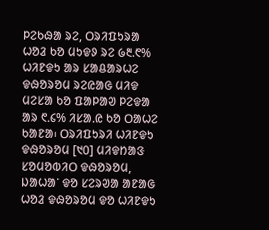ᱞᱮᱠᱷᱟ ᱨᱮ, ᱛᱨᱤᱯᱩᱨᱟ ᱦᱚᱲ ᱠᱚ ᱢᱩᱫᱽ ᱨᱮ ᱙᱓.᱖% ᱦᱤᱱᱫᱩ ᱟᱨ ᱥᱟᱪᱟᱨᱦᱮ ᱫᱷᱚᱨᱚᱢ ᱨᱮᱭᱟᱜ ᱢᱤᱫ ᱢᱮᱥᱟ ᱠᱚ ᱯᱟᱞᱟᱣ ᱞᱮᱫᱟ ᱟᱨ ᱖ᱹ᱔% ᱤᱥᱟᱹᱭ ᱠᱚ ᱛᱟᱦᱮ ᱠᱟᱱᱟ᱾ ᱛᱨᱤᱯᱩᱨᱤ ᱦᱤᱱᱫᱩ ᱫᱷᱚᱨᱚᱢ [᱑᱐] ᱢᱤᱫᱴᱟᱝ ᱥᱚᱢᱚᱵᱤᱛ ᱫᱷᱚᱨᱚᱢ, ᱡᱟᱦᱟᱸ ᱫᱚ ᱥᱮᱨᱣᱟ ᱟᱱᱟᱜ ᱦᱚᱲ ᱫᱷᱚᱨᱚᱢ ᱫᱚ ᱦᱤᱱᱫᱩ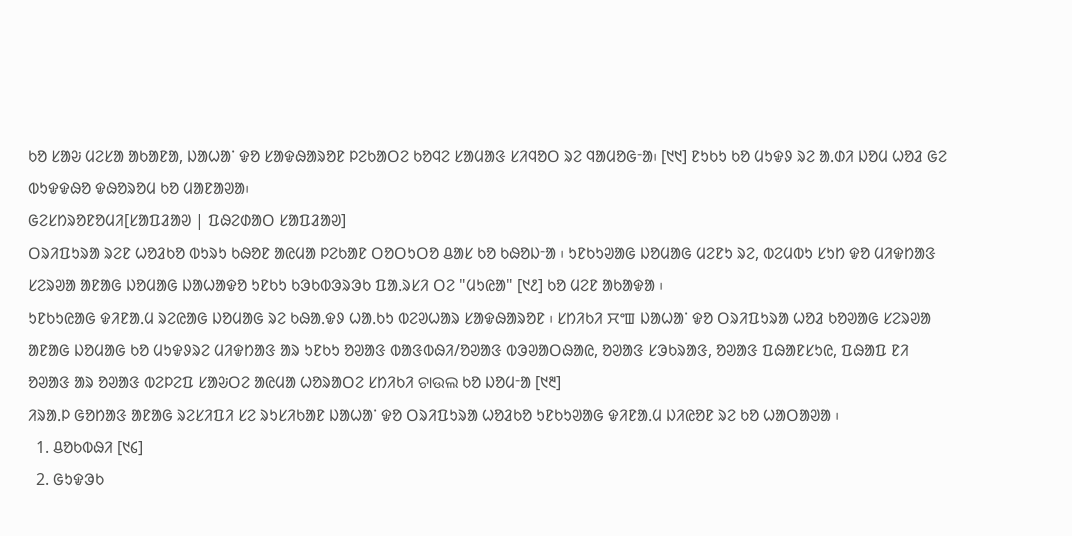ᱠᱚ ᱥᱟᱶ ᱢᱮᱥᱟ ᱟᱠᱟᱱᱟ, ᱡᱟᱦᱟᱸ ᱫᱚ ᱥᱟᱫᱷᱟᱨᱚᱱ ᱞᱮᱠᱟᱛᱮ ᱠᱚᱧᱮ ᱥᱟᱢᱟᱝ ᱥᱤᱧᱚᱛ ᱨᱮ ᱧᱟᱢᱚᱜᱼᱟ᱾ [᱑᱑] ᱱᱩᱠᱩ ᱠᱚ ᱢᱩᱫᱽ ᱨᱮ ᱟᱹᱰᱤ ᱡᱚᱢ ᱦᱚᱲ ᱜᱮ ᱵᱩᱫᱫᱷᱚ ᱫᱷᱚᱨᱚᱢ ᱠᱚ ᱢᱟᱱᱟᱣᱟ᱾
ᱜᱮᱥᱴᱨᱚᱱᱚᱢᱤ[ᱥᱟᱯᱲᱟᱣ | ᱯᱷᱮᱰᱟᱛ ᱥᱟᱯᱲᱟᱣ]
ᱛᱨᱤᱯᱩᱨᱟ ᱨᱮᱱ ᱦᱚᱲᱠᱚ ᱵᱩᱨᱩ ᱠᱷᱚᱱ ᱟᱭᱢᱟ ᱞᱮᱠᱟᱱ ᱛᱚᱛᱩᱛᱚ ᱪᱟᱥ ᱠᱚ ᱠᱷᱚᱡᱼᱟ ᱾ ᱩᱱᱠᱩᱣᱟᱜ ᱡᱚᱢᱟᱜ ᱢᱮᱱᱩ ᱨᱮ, ᱵᱮᱢᱵᱩ ᱥᱩᱴ ᱫᱚ ᱢᱤᱫᱴᱟᱝ ᱥᱮᱨᱣᱟ ᱟᱱᱟᱜ ᱡᱚᱢᱟᱜ ᱡᱟᱦᱟᱫᱚ ᱩᱱᱠᱩ ᱠᱳᱠᱵᱳᱨᱳᱠ ᱯᱟᱹᱨᱥᱤ ᱛᱮ "ᱢᱩᱭᱟ" [᱑᱒] ᱠᱚ ᱢᱮᱱ ᱟᱠᱟᱫᱟ ᱾
ᱩᱱᱠᱩᱭᱟᱜ ᱫᱤᱱᱟᱹᱢ ᱨᱮᱭᱟᱜ ᱡᱚᱢᱟᱜ ᱨᱮ ᱠᱷᱟᱹᱫᱽ ᱦᱟᱹᱠᱩ ᱵᱮᱣᱦᱟᱨ ᱥᱟᱫᱷᱟᱨᱚᱱ ᱾ ᱥᱴᱤᱠᱤ ꯆꯦꯡ ᱡᱟᱦᱟᱸ ᱫᱚ ᱛᱨᱤᱯᱩᱨᱟ ᱦᱚᱲ ᱠᱚᱣᱟᱜ ᱥᱮᱨᱣᱟ ᱟᱱᱟᱜ ᱡᱚᱢᱟᱜ ᱠᱚ ᱢᱩᱫᱽᱨᱮ ᱢᱤᱫᱴᱟᱝ ᱟᱨ ᱩᱱᱠᱩ ᱚᱣᱟᱝ ᱵᱟᱝᱵᱷᱤ/ᱚᱣᱟᱝ ᱵᱳᱣᱟᱛᱷᱟᱭ, ᱚᱣᱟᱝ ᱥᱳᱠᱨᱟᱝ, ᱚᱣᱟᱝ ᱯᱷᱟᱱᱥᱩᱭ, ᱯᱷᱟᱯ ᱱᱤ ᱚᱣᱟᱝ ᱟᱨ ᱚᱣᱟᱝ ᱵᱮᱞᱮᱯ ᱥᱟᱶᱛᱮ ᱟᱭᱢᱟ ᱦᱚᱨᱟᱛᱮ ᱥᱴᱤᱠᱤ ଚାଉଲ ᱠᱚ ᱡᱚᱢᱼᱟ [᱑᱓]
ᱤᱨᱟᱹᱞ ᱜᱚᱴᱟᱝ ᱟᱱᱟᱜ ᱨᱮᱥᱤᱯᱤ ᱥᱮ ᱨᱩᱥᱤᱠᱟᱱ ᱡᱟᱦᱟᱸ ᱫᱚ ᱛᱨᱤᱯᱩᱨᱟ ᱦᱚᱲᱠᱚ ᱩᱱᱠᱩᱣᱟᱜ ᱫᱤᱱᱟᱹᱢ ᱡᱤᱭᱚᱱ ᱨᱮ ᱠᱚ ᱦᱟᱛᱟᱣᱟ ᱾
  1. ᱪᱚᱠᱵᱷᱤ [᱑᱔]
  2. ᱜᱩᱫᱳᱠ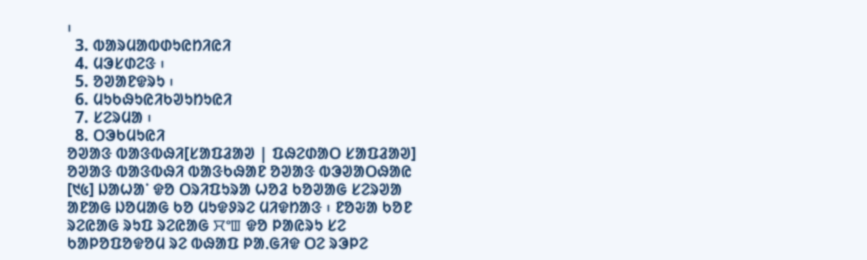᱾
  3. ᱵᱟᱨᱢᱟᱵᱰᱩᱭᱴᱤᱭᱤ
  4. ᱢᱳᱥᱰᱮᱝ ᱾
  5. ᱚᱣᱟᱱᱫᱨᱩ ᱾
  6. ᱢᱩᱠᱷᱩᱭᱤᱠᱣᱩᱴᱩᱭᱤ
  7. ᱥᱮᱨᱢᱟ ᱾
  8. ᱛᱳᱠᱢᱩᱭᱤ
ᱚᱣᱟᱝ ᱵᱟᱝᱵᱷᱤ[ᱥᱟᱯᱲᱟᱣ | ᱯᱷᱮᱰᱟᱛ ᱥᱟᱯᱲᱟᱣ]
ᱚᱣᱟᱝ ᱵᱟᱝᱵᱷᱤ ᱵᱟᱝᱠᱷᱟᱱ ᱚᱣᱟᱝ ᱵᱳᱣᱟᱛᱷᱟᱭ [᱑᱕] ᱡᱟᱦᱟᱸ ᱫᱚ ᱛᱨᱤᱯᱩᱨᱟ ᱦᱚᱲ ᱠᱚᱣᱟᱜ ᱥᱮᱨᱣᱟ ᱟᱱᱟᱜ ᱡᱚᱢᱟᱜ ᱠᱚ ᱢᱩᱫᱽᱨᱮ ᱢᱤᱫᱴᱟᱝ ᱾ ᱱᱚᱶᱟ ᱠᱚᱱ ᱨᱮᱭᱟᱜ ᱨᱩᱯ ᱨᱮᱭᱟᱜ ꯆꯦꯡ ᱫᱚ ᱞᱟᱭᱨᱩ ᱥᱮ ᱠᱟᱞᱚᱯᱚᱫᱚᱢ ᱨᱮ ᱵᱷᱟᱯ ᱞᱟᱹᱜᱤᱫ ᱛᱮ ᱨᱳᱞᱮ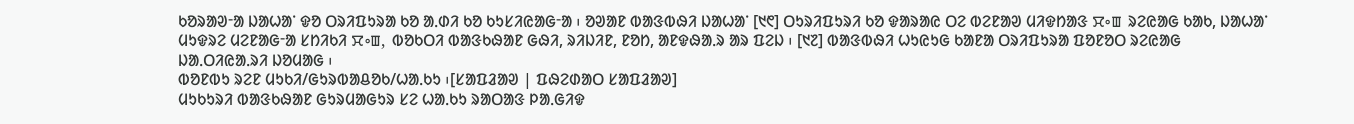ᱠᱚᱨᱟᱣᱼᱟ ᱡᱟᱦᱟᱸ ᱫᱚ ᱛᱨᱤᱯᱩᱨᱟ ᱠᱚ ᱟᱹᱰᱤ ᱠᱚ ᱠᱩᱥᱤᱭᱟᱜᱼᱟ ᱾ ᱚᱣᱟᱱ ᱵᱟᱝᱵᱷᱤ ᱡᱟᱦᱟᱸ [᱑᱖] ᱛᱩᱨᱤᱯᱩᱨᱤ ᱠᱚ ᱫᱟᱨᱟᱭ ᱛᱮ ᱵᱮᱱᱟᱣ ᱢᱤᱫᱴᱟᱝ ꯆꯦꯡ ᱨᱮᱭᱟᱜ ᱠᱟᱠ, ᱡᱟᱦᱟᱸ ᱢᱩᱫᱨᱮ ᱢᱮᱱᱟᱜᱼᱟ ᱥᱴᱤᱠᱤ ꯆꯦꯡ, ᱵᱚᱠᱛᱤ ᱵᱟᱝᱠᱷᱟᱱ ᱜᱷᱤ, ᱨᱤᱡᱤᱱ, ᱱᱚᱴ, ᱟᱱᱫᱷᱟᱹᱨ ᱟᱨ ᱯᱮᱡ ᱾ [᱑᱗] ᱵᱟᱝᱵᱷᱤ ᱦᱩᱭᱩᱜ ᱠᱟᱱᱟ ᱛᱨᱤᱯᱩᱨᱟ ᱯᱚᱱᱚᱛ ᱨᱮᱭᱟᱜ ᱡᱟᱹᱛᱤᱭᱟᱹᱨᱤ ᱡᱚᱢᱟᱜ ᱾
ᱵᱚᱱᱵᱩ ᱨᱮᱱ ᱢᱩᱠᱤ/ᱜᱩᱨᱵᱟᱪᱚᱠ/ᱦᱟᱹᱠᱩ ᱾[ᱥᱟᱯᱲᱟᱣ | ᱯᱷᱮᱰᱟᱛ ᱥᱟᱯᱲᱟᱣ]
ᱢᱩᱠᱩᱨᱤ ᱵᱟᱝᱠᱷᱟᱱ ᱜᱩᱨᱢᱟᱜᱩᱨ ᱥᱮ ᱦᱟᱹᱠᱩ ᱨᱟᱛᱟᱝ ᱞᱟᱹᱜᱤᱫ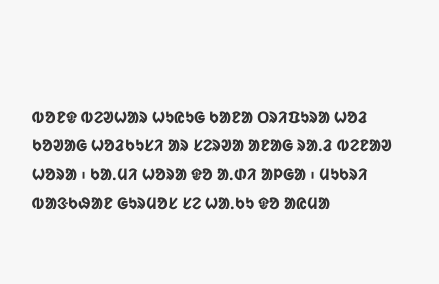ᱵᱚᱱᱫ ᱵᱮᱣᱦᱟᱨ ᱦᱩᱭᱩᱜ ᱠᱟᱱᱟ ᱛᱨᱤᱯᱩᱨᱟ ᱦᱚᱲ ᱠᱚᱣᱟᱜ ᱦᱚᱲᱠᱩᱥᱤ ᱟᱨ ᱥᱮᱨᱣᱟ ᱟᱱᱟᱜ ᱨᱟᱹᱲ ᱵᱮᱱᱟᱣ ᱦᱚᱨᱟ ᱾ ᱠᱟᱹᱢᱤ ᱦᱚᱨᱟ ᱫᱚ ᱟᱹᱰᱤ ᱟᱞᱜᱟ ᱾ ᱢᱩᱠᱨᱤ ᱵᱟᱝᱠᱷᱟᱱ ᱜᱩᱨᱢᱚᱥ ᱥᱮ ᱦᱟᱹᱠᱩ ᱫᱚ ᱟᱭᱢᱟ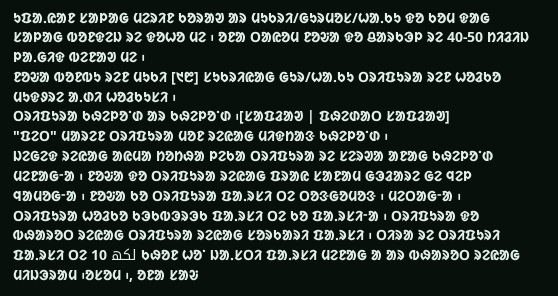ᱩᱯᱟᱹᱭᱟᱱ ᱥᱟᱞᱟᱜ ᱢᱮᱨᱤᱱ ᱠᱚᱨᱟᱣ ᱟᱨ ᱢᱩᱠᱨᱤ/ᱜᱩᱨᱢᱚᱥ/ᱦᱟᱹᱠᱩ ᱫᱚ ᱠᱚᱢ ᱫᱟᱜ ᱥᱟᱞᱟᱜ ᱵᱚᱱᱫᱮᱡ ᱨᱮ ᱫᱚᱦᱚ ᱢᱮ ᱾ ᱚᱱᱟ ᱛᱟᱭᱚᱢ ᱱᱚᱶᱟ ᱫᱚ ᱪᱟᱨᱠᱳᱞ ᱨᱮ 40-50 ᱴᱤᱲᱤᱡ ᱞᱟᱹᱜᱤᱫ ᱵᱮᱱᱟᱣ ᱢᱮ ᱾
ᱱᱚᱶᱟ ᱵᱚᱱᱵᱩ ᱨᱮᱱ ᱢᱩᱠᱤ [᱑᱘] ᱥᱩᱠᱨᱤᱭᱟᱜ ᱜᱩᱨ/ᱦᱟᱹᱠᱩ ᱛᱨᱤᱯᱩᱨᱟ ᱨᱮᱱ ᱦᱚᱲᱠᱚ ᱢᱩᱫᱽᱨᱮ ᱟᱹᱰᱤ ᱦᱚᱲᱠᱩᱥᱤ ᱾
ᱛᱨᱤᱯᱩᱨᱟ ᱠᱷᱮᱞᱚᱸᱰ ᱟᱨ ᱠᱷᱮᱞᱚᱸᱰ ᱾[ᱥᱟᱯᱲᱟᱣ | ᱯᱷᱮᱰᱟᱛ ᱥᱟᱯᱲᱟᱣ]
"ᱯᱮᱛ" ᱢᱟᱨᱮᱱ ᱛᱨᱤᱯᱩᱨᱟ ᱢᱚᱱ ᱨᱮᱭᱟᱜ ᱢᱤᱫᱴᱟᱝ ᱠᱷᱮᱞᱚᱸᱰ ᱾
ᱡᱮᱜᱮᱫ ᱨᱮᱭᱟᱜ ᱟᱭᱢᱟ ᱴᱚᱴᱷᱟ ᱞᱮᱠᱟ ᱛᱨᱤᱯᱩᱨᱟ ᱨᱮ ᱥᱮᱨᱣᱟ ᱟᱱᱟᱜ ᱠᱷᱮᱞᱚᱸᱰ ᱢᱮᱱᱟᱜᱼᱟ ᱾ ᱱᱚᱶᱟ ᱫᱚ ᱛᱨᱤᱯᱩᱨᱟ ᱨᱮᱭᱟᱜ ᱯᱨᱟᱭ ᱥᱟᱱᱟᱢ ᱜᱳᱲᱟᱨᱮ ᱜᱮ ᱧᱮᱞ ᱧᱟᱢᱚᱜᱼᱟ ᱾ ᱱᱚᱶᱟ ᱠᱚ ᱛᱨᱤᱯᱩᱨᱟ ᱯᱟᱹᱨᱥᱤ ᱛᱮ ᱛᱚᱝᱜᱚᱢᱚᱝ ᱾ ᱢᱮᱛᱟᱜᱼᱟ ᱾
ᱛᱨᱤᱯᱩᱨᱟ ᱦᱚᱲᱠᱚ ᱠᱳᱠᱵᱳᱨᱳᱠ ᱯᱟᱹᱨᱥᱤ ᱛᱮ ᱠᱚ ᱯᱟᱹᱨᱥᱤᱼᱟ ᱾ ᱛᱨᱤᱯᱩᱨᱟ ᱫᱚ ᱵᱷᱟᱨᱚᱛ ᱨᱮᱭᱟᱜ ᱛᱨᱤᱯᱩᱨᱟ ᱨᱮᱭᱟᱜ ᱥᱚᱨᱠᱟᱨᱤ ᱯᱟᱹᱨᱥᱤ ᱾ ᱛᱤᱨᱟ ᱨᱮ ᱛᱨᱤᱯᱩᱨᱤ ᱯᱟᱹᱨᱥᱤ ᱛᱮ 10 لکھ ᱠᱷᱚᱱ ᱦᱚᱸ ᱡᱟᱹᱥᱛᱤ ᱯᱟᱹᱨᱥᱤ ᱢᱮᱱᱟᱜ ᱟ ᱟᱨ ᱵᱷᱟᱨᱚᱛ ᱨᱮᱭᱟᱜ ᱢᱤᱡᱳᱨᱟᱢ ᱾ᱚᱥᱚᱢ ᱾, ᱚᱱᱟ ᱥᱟᱶ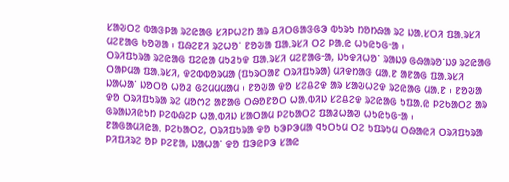ᱥᱟᱶᱛᱮ ᱵᱟᱝᱞᱟ ᱨᱮᱭᱟᱜ ᱥᱤᱞᱦᱮᱴ ᱟᱨ ᱪᱤᱛᱜᱟᱝᱜᱳ ᱵᱩᱨᱩ ᱴᱚᱴᱷᱟ ᱨᱮ ᱡᱟᱹᱥᱛᱤ ᱯᱟᱹᱨᱥᱤ ᱢᱮᱱᱟᱜ ᱠᱚᱣᱟ ᱾ ᱯᱷᱮᱱᱤ ᱨᱮᱦᱚᱸ ᱱᱚᱶᱟ ᱯᱟᱹᱨᱥᱤ ᱛᱮ ᱞᱟᱹᱭ ᱦᱩᱭᱩᱜᱼᱟ ᱾
ᱛᱨᱤᱯᱩᱨᱟ ᱨᱮᱭᱟᱜ ᱯᱮᱭᱟ ᱢᱩᱲᱩᱫ ᱯᱟᱹᱨᱥᱤ ᱢᱮᱱᱟᱜᱼᱟ, ᱡᱩᱫᱤᱦᱚᱸ ᱨᱟᱡᱽ ᱜᱷᱟᱨᱚᱸᱡᱽ ᱨᱮᱭᱟᱜ ᱛᱟᱞᱢᱟ ᱯᱟᱹᱨᱥᱤ, ᱫᱮᱵᱵᱚᱨᱢᱟ (ᱯᱩᱨᱛᱟᱱ ᱛᱨᱤᱯᱩᱨᱟ) ᱢᱤᱫᱴᱟᱝ ᱢᱟᱹᱱ ᱟᱱᱟᱜ ᱯᱟᱹᱨᱥᱤ ᱡᱟᱦᱟᱸ ᱡᱚᱛᱚ ᱦᱚᱲ ᱜᱮᱢᱢᱢᱟᱢ ᱾ ᱱᱚᱶᱟ ᱫᱚ ᱥᱮᱪᱮᱫ ᱟᱨ ᱥᱟᱶᱦᱮᱫ ᱨᱮᱭᱟᱜ ᱢᱟᱹᱱ ᱾ ᱱᱚᱶᱟ ᱫᱚ ᱛᱨᱤᱯᱩᱨᱟ ᱨᱮ ᱢᱚᱬᱮ ᱟᱱᱟᱜ ᱛᱷᱚᱱᱚᱛ ᱦᱟᱹᱵᱤᱡ ᱥᱮᱪᱮᱫ ᱨᱮᱭᱟᱜ ᱩᱯᱟᱹᱭ ᱞᱮᱠᱟᱛᱮ ᱟᱨ ᱜᱨᱟᱡᱤᱭᱩᱴ ᱞᱮᱵᱷᱮᱞ ᱦᱟᱹᱵᱤᱡ ᱥᱟᱛᱟᱢ ᱞᱮᱠᱟᱛᱮ ᱯᱟᱲᱦᱟᱣ ᱦᱩᱭᱩᱜᱼᱟ ᱾
ᱱᱟᱜᱟᱢᱤᱭᱟᱹ ᱞᱮᱠᱟᱛᱮ, ᱛᱨᱤᱯᱩᱨᱟ ᱫᱚ ᱠᱳᱞᱳᱢᱟ ᱧᱩᱛᱩᱢ ᱛᱮ ᱩᱯᱨᱩᱢ ᱛᱷᱟᱭᱤ ᱛᱨᱤᱯᱩᱨᱟ ᱞᱤᱯᱤᱨᱮ ᱚᱞ ᱞᱮᱱᱟ, ᱡᱟᱦᱟᱸ ᱫᱚ ᱯᱳᱭᱞᱳ ᱥᱟᱭ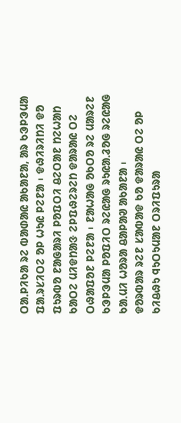ᱛᱟᱹᱞᱤᱠᱟ ᱨᱮ ᱵᱟᱰᱟᱭ ᱟᱠᱟᱱᱟ, ᱟᱨ ᱠᱳᱞᱳᱢᱟ ᱯᱟᱹᱨᱥᱤᱛᱮ ᱚᱞ ᱦᱩᱭ ᱞᱮᱱᱟ ᱾ ᱫᱷᱤᱨᱤᱴᱤ ᱫᱚ ᱯᱩᱨᱵᱚ ᱱᱟᱜᱟᱨᱤ ᱞᱚᱯᱛᱤ ᱪᱮᱛᱟᱱ ᱴᱮᱦᱟᱴ ᱠᱟᱛᱮ ᱢᱤᱫᱴᱟᱝ ᱮᱞᱯᱷᱮᱨᱮᱴ ᱫᱟᱨᱟᱭ ᱛᱮ ᱛᱷᱟᱯᱚᱱ ᱞᱮᱱᱟ ᱾ ᱱᱟᱦᱟᱜ ᱚᱠᱛᱚ ᱨᱮ ᱢᱟᱨᱮᱱ ᱠᱳᱞᱳᱢᱟ ᱞᱚᱯᱤᱛ ᱨᱮᱭᱟᱜ ᱨᱩᱭᱟᱹᱲᱚᱜ ᱨᱮᱭᱟᱜ ᱠᱟᱹᱢᱤ ᱦᱚᱨᱟ ᱪᱟᱞᱟᱣ ᱟᱠᱟᱱᱟ ᱾
ᱫᱚᱨᱵᱟᱨ ᱨᱮᱱ ᱥᱟᱵᱟᱫ ᱠᱚ ᱫᱟᱨᱟᱭ ᱛᱮ ᱚᱞ ᱠᱤᱪᱷᱩ ᱧᱩᱛᱩᱢᱟᱱ ᱛᱨᱤᱯᱩᱨᱟ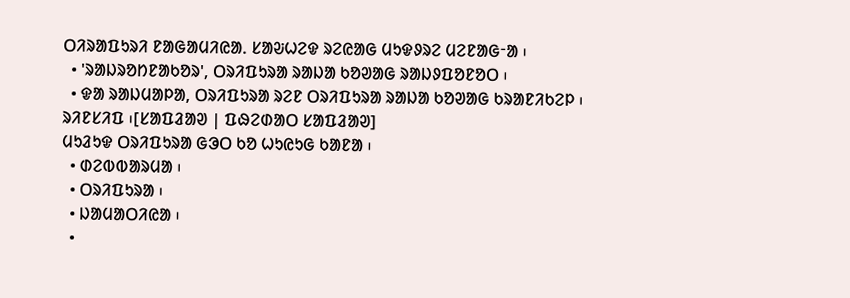ᱛᱤᱨᱟᱯᱩᱨᱤ ᱱᱟᱜᱟᱢᱤᱭᱟᱹ ᱥᱟᱶᱦᱮᱫ ᱨᱮᱭᱟᱜ ᱢᱩᱫᱽᱨᱮ ᱢᱮᱱᱟᱜᱼᱟ ᱾
  • 'ᱨᱟᱡᱨᱚᱴᱱᱟᱠᱚᱨ', ᱛᱨᱤᱯᱩᱨᱟ ᱨᱟᱡᱟ ᱠᱚᱣᱟᱜ ᱨᱟᱡᱽᱯᱚᱱᱚᱛ ᱾
  • ᱫᱟ ᱨᱟᱡᱢᱟᱞᱟ, ᱛᱨᱤᱯᱩᱨᱟ ᱨᱮᱱ ᱛᱨᱤᱯᱩᱨᱟ ᱨᱟᱡᱟ ᱠᱚᱣᱟᱜ ᱠᱨᱟᱱᱤᱠᱮᱞ ᱾
ᱨᱤᱱᱥᱤᱯ ᱾[ᱥᱟᱯᱲᱟᱣ | ᱯᱷᱮᱰᱟᱛ ᱥᱟᱯᱲᱟᱣ]
ᱢᱩᱲᱩᱫ ᱛᱨᱤᱯᱩᱨᱟ ᱜᱳᱛ ᱠᱚ ᱦᱩᱭᱩᱜ ᱠᱟᱱᱟ ᱾
  • ᱰᱮᱵᱵᱟᱨᱢᱟ ᱾
  • ᱛᱨᱤᱯᱩᱨᱟ ᱾
  • ᱡᱟᱢᱟᱛᱤᱭᱟ ᱾
  •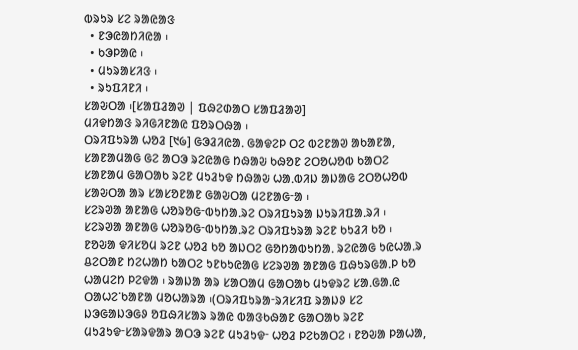ᱵᱨᱩᱨ ᱥᱮ ᱨᱟᱭᱟᱝ
  • ᱱᱳᱭᱟᱴᱤᱭᱟ ᱾
  • ᱠᱳᱞᱟᱭ ᱾
  • ᱢᱩᱨᱟᱥᱤᱝ ᱾
  • ᱨᱩᱯᱤᱱᱤ ᱾
ᱥᱟᱶᱛᱟ ᱾[ᱥᱟᱯᱲᱟᱣ | ᱯᱷᱮᱰᱟᱛ ᱥᱟᱯᱲᱟᱣ]
ᱢᱤᱫᱴᱟᱝ ᱨᱤᱜᱤᱱᱟᱭ ᱯᱚᱨᱛᱷᱟ ᱾
ᱛᱨᱤᱯᱩᱨᱟ ᱦᱚᱲ [᱑᱙] ᱜᱳᱲᱤᱭᱟᱹ ᱜᱟᱫᱮᱞ ᱛᱮ ᱵᱮᱱᱟᱣ ᱟᱠᱟᱱᱟ, ᱥᱟᱱᱟᱢᱟᱜ ᱜᱮ ᱟᱛᱳ ᱨᱮᱭᱟᱜ ᱴᱷᱟᱶ ᱠᱷᱚᱱ ᱮᱛᱚᱦᱚᱵ ᱠᱟᱛᱮ ᱥᱟᱱᱟᱢ ᱜᱟᱛᱟᱠ ᱨᱮᱱ ᱢᱩᱲᱩᱫ ᱴᱷᱟᱶ ᱦᱟᱹᱵᱤᱡ ᱟᱡᱟᱜ ᱮᱛᱚᱦᱚᱵ ᱥᱟᱶᱛᱟ ᱟᱨ ᱥᱟᱥᱚᱱᱟᱱ ᱜᱟᱶᱛᱟ ᱢᱮᱱᱟᱜᱼᱟ ᱾
ᱥᱮᱨᱣᱟ ᱟᱱᱟᱜ ᱦᱚᱨᱚᱜᱼᱵᱩᱴᱟᱹᱨᱮ ᱛᱨᱤᱯᱩᱨᱟ ᱡᱩᱨᱤᱯᱟᱹᱨᱤ ᱾
ᱥᱮᱨᱣᱟ ᱟᱱᱟᱜ ᱦᱚᱨᱚᱜᱼᱵᱩᱴᱟᱹᱨᱮ ᱛᱨᱤᱯᱩᱨᱟ ᱨᱮᱱ ᱠᱩᱲᱤ ᱠᱚ ᱾
ᱱᱚᱶᱟ ᱫᱤᱥᱚᱢ ᱨᱮᱱ ᱦᱚᱲ ᱠᱚ ᱟᱡᱛᱮ ᱜᱚᱴᱟᱵᱩᱴᱟᱹ ᱨᱮᱭᱟᱜ ᱩᱭᱦᱟᱹᱨ ᱪᱮᱛᱟᱱ ᱴᱮᱦᱟᱴ ᱠᱟᱛᱮ ᱩᱱᱠᱩᱭᱟᱜ ᱥᱮᱨᱣᱟ ᱟᱱᱟᱜ ᱯᱷᱩᱨᱜᱟᱹᱞ ᱠᱚ ᱦᱟᱢᱮᱴ ᱞᱮᱫᱟ ᱾ ᱨᱟᱡᱟ ᱟᱨ ᱥᱟᱛᱟᱢ ᱜᱟᱛᱟᱠ ᱢᱩᱫᱨᱮ ᱥᱟᱹᱜᱟᱹᱭ ᱛᱟᱦᱮᱸᱠᱟᱱᱟ ᱢᱚᱦᱟᱨᱟ ᱾(ᱛᱨᱤᱯᱩᱨᱟᱼᱨᱤᱥᱤᱯ ᱨᱟᱡᱽ ᱥᱮ ᱡᱳᱜᱟᱡᱳᱜᱽ ᱚᱯᱷᱤᱥᱟᱨ ᱨᱟᱭ ᱵᱟᱝᱠᱷᱟᱱ ᱜᱟᱛᱟᱠ ᱨᱮᱱ ᱢᱩᱲᱩᱫᱼᱥᱟᱨᱫᱟᱨ ᱟᱛᱳ ᱨᱮᱱ ᱢᱩᱲᱩᱫᱼ ᱦᱚᱲ ᱞᱮᱠᱟᱛᱮ ᱾ ᱱᱚᱶᱟ ᱞᱟᱦᱟ,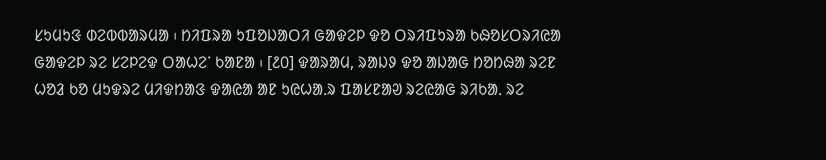ᱥᱩᱢᱩᱝ ᱰᱮᱵᱵᱟᱨᱢᱟ ᱾ ᱴᱤᱯᱨᱟ ᱩᱯᱚᱡᱟᱛᱤ ᱜᱟᱫᱮᱞ ᱫᱚ ᱛᱨᱤᱯᱩᱨᱟ ᱠᱷᱚᱥᱛᱨᱤᱭᱟ ᱜᱟᱫᱮᱞ ᱨᱮ ᱥᱮᱞᱮᱫ ᱛᱟᱦᱮᱸ ᱠᱟᱱᱟ ᱾ [᱒᱐] ᱫᱟᱨᱟᱢ, ᱨᱟᱡᱽ ᱫᱚ ᱟᱡᱟᱜ ᱴᱚᱴᱷᱟ ᱨᱮᱱ ᱦᱚᱲ ᱠᱚ ᱢᱩᱫᱨᱮ ᱢᱤᱫᱴᱟᱝ ᱫᱟᱭᱟ ᱟᱱ ᱩᱭᱦᱟᱹᱨ ᱯᱟᱥᱱᱟᱣ ᱨᱮᱭᱟᱜ ᱨᱤᱠᱟᱹ ᱨᱮ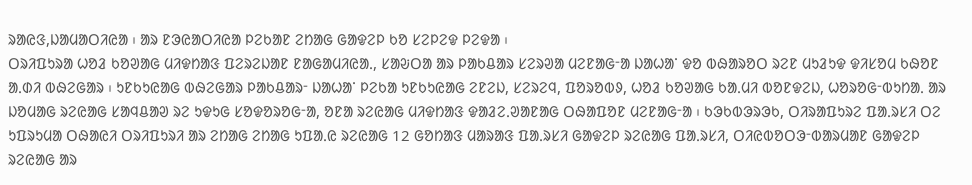ᱨᱟᱭᱝ,ᱡᱟᱢᱟᱛᱤᱭᱟ ᱾ ᱟᱨ ᱱᱳᱭᱟᱛᱤᱭᱟ ᱞᱮᱠᱟᱱ ᱮᱴᱟᱜ ᱜᱟᱫᱮᱞ ᱠᱚ ᱥᱮᱞᱮᱫ ᱞᱮᱫᱟ ᱾
ᱛᱨᱤᱯᱩᱨᱟ ᱦᱚᱲ ᱠᱚᱣᱟᱜ ᱢᱤᱫᱴᱟᱝ ᱯᱮᱨᱮᱡᱟᱱ ᱱᱟᱜᱟᱢᱤᱭᱟᱹ, ᱥᱟᱶᱛᱟ ᱟᱨ ᱞᱟᱠᱪᱟᱨ ᱥᱮᱨᱣᱟ ᱢᱮᱱᱟᱜᱼᱟ ᱡᱟᱦᱟᱸ ᱫᱚ ᱵᱷᱟᱨᱚᱛ ᱨᱮᱱ ᱢᱩᱲᱩᱫ ᱫᱤᱥᱚᱢ ᱠᱷᱚᱱ ᱟᱹᱰᱤ ᱵᱷᱮᱜᱟᱨ ᱾ ᱩᱱᱠᱩᱭᱟᱜ ᱵᱷᱮᱜᱟᱨ ᱞᱟᱠᱪᱟᱨᱼ ᱡᱟᱦᱟᱸ ᱞᱮᱠᱟ ᱩᱱᱠᱩᱭᱟᱜ ᱮᱱᱮᱡ, ᱥᱮᱨᱮᱧ, ᱯᱚᱨᱚᱵᱽ, ᱦᱚᱲ ᱠᱚᱣᱟᱜ ᱠᱟᱹᱢᱤ ᱵᱚᱱᱫᱮᱡ, ᱦᱚᱨᱚᱜᱼᱵᱩᱴᱟᱹ ᱟᱨ ᱡᱚᱢᱟᱜ ᱨᱮᱭᱟᱜ ᱥᱟᱧᱪᱟᱣ ᱨᱮ ᱩᱫᱩᱜ ᱥᱚᱫᱚᱨᱚᱜᱼᱟ, ᱚᱱᱟ ᱨᱮᱭᱟᱜ ᱢᱤᱫᱴᱟᱝ ᱫᱟᱲᱮᱹᱣᱟᱱᱟᱜ ᱛᱷᱟᱯᱚᱱ ᱢᱮᱱᱟᱜᱼᱟ ᱾ ᱠᱳᱠᱵᱳᱨᱳᱠ, ᱛᱤᱨᱟᱯᱩᱨᱮ ᱯᱟᱹᱨᱥᱤ ᱛᱮ ᱩᱯᱨᱩᱢᱟ ᱛᱷᱟᱭᱤ ᱛᱨᱤᱯᱩᱨᱤ ᱟᱨ ᱮᱴᱟᱜ ᱮᱴᱟᱜ ᱩᱯᱟᱹᱭ ᱨᱮᱭᱟᱜ 12 ᱜᱚᱴᱟᱝ ᱢᱟᱨᱟᱝ ᱯᱟᱹᱨᱥᱤ ᱜᱟᱫᱮᱞ ᱨᱮᱭᱟᱜ ᱯᱟᱹᱨᱥᱤ, ᱛᱤᱭᱵᱚᱛᱳᱼᱵᱟᱨᱢᱟᱱ ᱜᱟᱫᱮᱞ ᱨᱮᱭᱟᱜ ᱟᱨ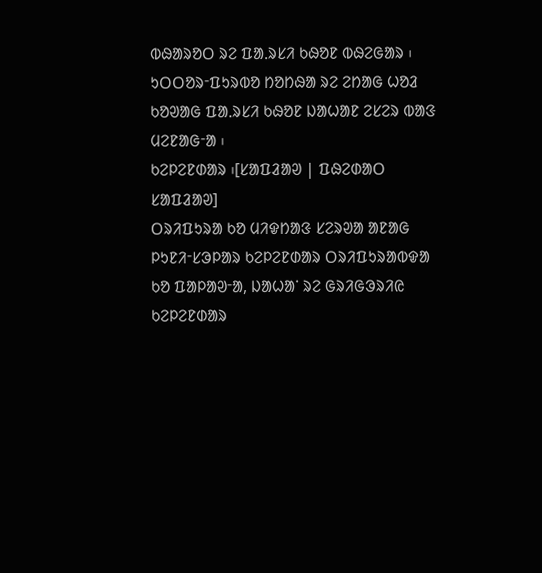ᱵᱷᱟᱨᱚᱛ ᱨᱮ ᱯᱟᱹᱨᱥᱤ ᱠᱷᱚᱱ ᱵᱷᱮᱜᱟᱨ ᱾ ᱩᱛᱛᱚᱨᱼᱯᱩᱨᱵᱚ ᱴᱚᱴᱷᱟ ᱨᱮ ᱮᱴᱟᱜ ᱦᱚᱲ ᱠᱚᱣᱟᱜ ᱯᱟᱹᱨᱥᱤ ᱠᱷᱚᱱ ᱡᱟᱦᱟᱱ ᱮᱥᱮᱨ ᱵᱟᱝ ᱢᱮᱱᱟᱜᱼᱟ ᱾
ᱠᱮᱞᱮᱱᱰᱟᱨ ᱾[ᱥᱟᱯᱲᱟᱣ | ᱯᱷᱮᱰᱟᱛ ᱥᱟᱯᱲᱟᱣ]
ᱛᱨᱤᱯᱩᱨᱟ ᱠᱚ ᱢᱤᱫᱴᱟᱝ ᱥᱮᱨᱣᱟ ᱟᱱᱟᱜ ᱞᱩᱱᱤᱼᱥᱳᱞᱟᱨ ᱠᱮᱞᱮᱱᱰᱟᱨ ᱛᱨᱤᱯᱩᱨᱟᱵᱫᱟ ᱠᱚ ᱯᱟᱞᱟᱣᱼᱟ, ᱡᱟᱦᱟᱸ ᱨᱮ ᱜᱨᱤᱜᱳᱨᱤᱭ ᱠᱮᱞᱮᱱᱰᱟᱨ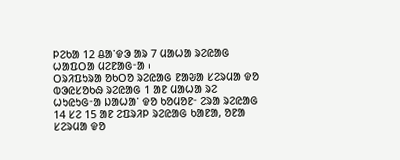ᱞᱮᱠᱟ 12 ᱪᱟᱸᱫᱳ ᱟᱨ 7 ᱢᱟᱦᱟ ᱨᱮᱭᱟᱜ ᱦᱟᱯᱛᱟ ᱢᱮᱱᱟᱜᱼᱟ ᱾
ᱛᱨᱤᱯᱩᱨᱟ ᱚᱠᱛᱚ ᱨᱮᱭᱟᱜ ᱱᱟᱶᱟ ᱥᱮᱨᱢᱟ ᱫᱚ ᱵᱳᱭᱥᱚᱠᱷ ᱨᱮᱭᱟᱜ 1 ᱟᱱ ᱢᱟᱦᱟ ᱨᱮ ᱦᱩᱭᱩᱜᱼᱟ ᱡᱟᱦᱟᱸ ᱫᱚ ᱠᱚᱢᱚᱱᱼ ᱮᱨᱟ ᱨᱮᱭᱟᱜ 14 ᱥᱮ 15 ᱟᱱ ᱮᱯᱨᱤᱞ ᱨᱮᱭᱟᱜ ᱠᱟᱱᱟ, ᱚᱱᱟ ᱥᱮᱨᱢᱟ ᱫᱚ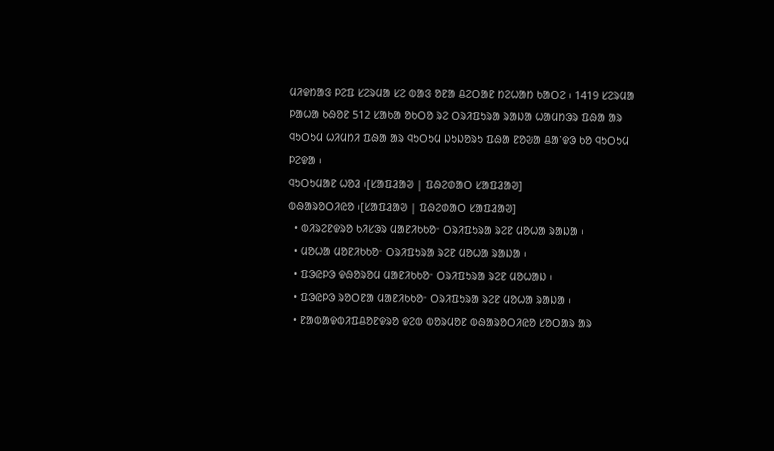ᱢᱤᱫᱴᱟᱝ ᱞᱮᱯ ᱥᱮᱨᱢᱟ ᱥᱮ ᱵᱟᱝ ᱚᱱᱟ ᱪᱮᱛᱟᱱ ᱴᱮᱦᱟᱴ ᱠᱟᱛᱮ ᱾ 1419 ᱥᱮᱨᱢᱟ ᱞᱟᱦᱟ ᱠᱷᱚᱱ 512 ᱥᱟᱠᱟ ᱚᱠᱛᱚ ᱨᱮ ᱛᱨᱤᱯᱩᱨᱟ ᱨᱟᱡᱟ ᱦᱟᱢᱴᱳᱨ ᱯᱷᱟ ᱟᱨ ᱧᱩᱛᱩᱢ ᱦᱤᱢᱴᱤ ᱯᱷᱟ ᱟᱨ ᱧᱩᱛᱩᱢ ᱡᱩᱡᱚᱨᱩ ᱯᱷᱟ ᱱᱚᱶᱟ ᱪᱟᱸᱫᱳ ᱠᱚ ᱧᱩᱛᱩᱢ ᱞᱮᱫᱟ ᱾
ᱧᱩᱛᱩᱢᱟᱱ ᱦᱚᱲ ᱾[ᱥᱟᱯᱲᱟᱣ | ᱯᱷᱮᱰᱟᱛ ᱥᱟᱯᱲᱟᱣ]
ᱵᱷᱟᱨᱚᱛᱤᱭᱚ ᱾[ᱥᱟᱯᱲᱟᱣ | ᱯᱷᱮᱰᱟᱛ ᱥᱟᱯᱲᱟᱣ]
  • ᱵᱤᱨᱮᱱᱫᱨᱚ ᱠᱤᱥᱳᱨ ᱢᱟᱱᱤᱠᱠᱚᱼ ᱛᱨᱤᱯᱩᱨᱟ ᱨᱮᱱ ᱢᱚᱦᱟ ᱨᱟᱡᱟ ᱾
  • ᱢᱚᱦᱟ ᱢᱚᱱᱤᱠᱠᱚᱼ ᱛᱨᱤᱯᱩᱨᱟ ᱨᱮᱱ ᱢᱚᱦᱟ ᱨᱟᱡᱟ ᱾
  • ᱯᱳᱭᱞᱳ ᱫᱷᱚᱨᱚᱢ ᱢᱟᱱᱤᱠᱠᱚᱼ ᱛᱨᱤᱯᱩᱨᱟ ᱨᱮᱱ ᱢᱚᱦᱟᱡ ᱾
  • ᱯᱳᱭᱞᱳ ᱨᱚᱛᱱᱟ ᱢᱟᱱᱤᱠᱠᱚᱼ ᱛᱨᱤᱯᱩᱨᱟ ᱨᱮᱱ ᱢᱚᱦᱟ ᱨᱟᱡᱟ ᱾
  • ᱱᱟᱵᱟᱫᱵᱤᱯᱪᱚᱱᱫᱨᱚ ᱫᱮᱵ ᱵᱚᱨᱢᱚᱱ ᱵᱷᱟᱨᱚᱛᱤᱭᱚ ᱥᱚᱛᱟᱨ ᱟᱨ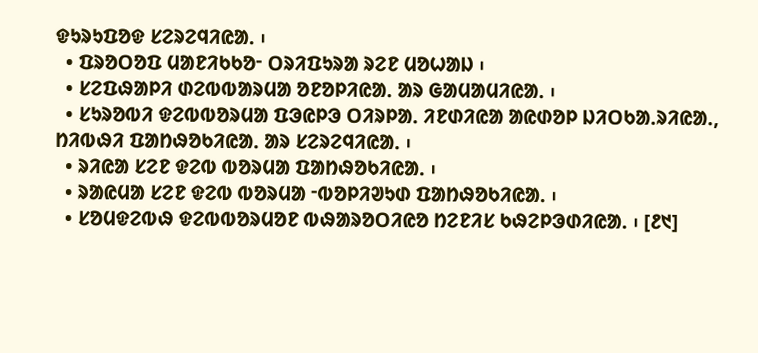ᱫᱩᱨᱩᱯᱚᱫ ᱥᱮᱨᱮᱧᱤᱭᱟᱹ ᱾
  • ᱯᱨᱚᱛᱚᱯ ᱢᱟᱱᱤᱠᱠᱚᱼ ᱛᱨᱤᱯᱩᱨᱟ ᱨᱮᱱ ᱢᱚᱦᱟᱡ ᱾
  • ᱥᱮᱯᱷᱟᱞᱤ ᱰᱮᱵᱵᱟᱨᱢᱟ ᱚᱱᱚᱞᱤᱭᱟᱹ ᱟᱨ ᱜᱟᱢᱟᱢᱤᱭᱟᱹ ᱾
  • ᱥᱩᱨᱚᱵᱤ ᱫᱮᱵᱵᱚᱨᱢᱟ ᱯᱳᱭᱞᱳ ᱛᱤᱨᱞᱟᱹ ᱤᱱᱰᱤᱭᱟ ᱟᱭᱰᱚᱞ ᱡᱤᱛᱠᱟᱹᱨᱤᱭᱟᱹ, ᱴᱤᱵᱷᱤ ᱯᱟᱴᱷᱚᱠᱤᱭᱟᱹ ᱟᱨ ᱥᱮᱨᱮᱧᱤᱭᱟᱹ ᱾
  • ᱨᱤᱭᱟ ᱥᱮᱱ ᱫᱮᱵ ᱵᱚᱨᱢᱟ ᱯᱟᱴᱷᱚᱠᱤᱭᱟᱹ ᱾
  • ᱨᱟᱭᱢᱟ ᱥᱮᱱ ᱫᱮᱵ ᱵᱚᱨᱢᱟ ᱼᱵᱚᱞᱤᱣᱩᱰ ᱯᱟᱴᱷᱚᱠᱤᱭᱟᱹ ᱾
  • ᱥᱚᱢᱫᱮᱵᱷ ᱫᱮᱵᱵᱚᱨᱢᱚᱱ ᱵᱷᱟᱨᱚᱛᱤᱭᱚ ᱴᱮᱱᱤᱥ ᱠᱷᱮᱞᱳᱰᱤᱭᱟᱹ ᱾ [᱒᱑]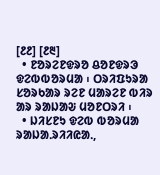[᱒᱒] [᱒᱓]
  • ᱱᱚᱨᱮᱱᱫᱨᱚ ᱪᱚᱱᱫᱨᱳ ᱫᱮᱵᱵᱚᱨᱢᱟ ᱾ ᱛᱨᱤᱯᱩᱨᱟ ᱥᱚᱨᱠᱟᱨ ᱨᱮᱱ ᱢᱟᱨᱮᱱ ᱵᱤᱨ ᱟᱨ ᱨᱟᱡᱟᱶ ᱢᱚᱱᱛᱨᱤ ᱾
  • ᱡᱤᱥᱱᱩ ᱫᱮᱵ ᱵᱚᱨᱢᱟ ᱨᱟᱡᱟᱹᱨᱤᱤᱭᱟᱹ,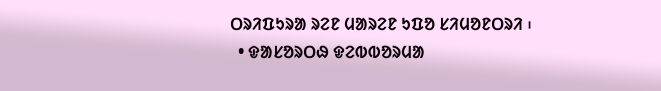ᱛᱨᱤᱯᱩᱨᱟ ᱨᱮᱱ ᱢᱟᱨᱮᱱ ᱩᱯᱚ ᱥᱤᱢᱚᱱᱛᱨᱤ ᱾
  • ᱫᱟᱥᱚᱨᱛᱷ ᱫᱮᱵᱵᱚᱨᱢᱟ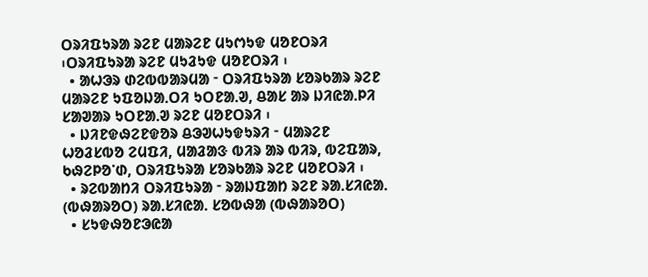ᱛᱨᱤᱯᱩᱨᱟ ᱨᱮᱱ ᱢᱟᱨᱮᱱ ᱢᱩᱬᱩᱫ ᱢᱚᱱᱛᱨᱤ ᱾ᱛᱨᱤᱯᱩᱨᱟ ᱨᱮᱱ ᱢᱩᱲᱩᱫ ᱢᱚᱱᱛᱨᱤ ᱾
  • ᱟᱦᱳᱨ ᱰᱮᱵᱵᱟᱨᱢᱟ ᱼ ᱛᱨᱤᱯᱩᱨᱟ ᱥᱚᱨᱠᱟᱨ ᱨᱮᱱ ᱢᱟᱨᱮᱱ ᱩᱯᱚᱡᱟᱹᱛᱤ ᱩᱛᱱᱟᱹᱣ, ᱪᱟᱥ ᱟᱨ ᱡᱤᱭᱟᱹᱞᱤ ᱥᱟᱣᱟᱨ ᱩᱛᱱᱟᱹᱣ ᱨᱮᱱ ᱢᱚᱱᱛᱨᱤ ᱾
  • ᱡᱤᱱᱫᱷᱮᱱᱫᱚᱨ ᱪᱳᱣᱦᱩᱫᱩᱨᱤ ᱼ ᱢᱟᱨᱮᱱ ᱦᱚᱲᱥᱵᱚ ᱮᱢᱯᱤ, ᱢᱟᱲᱟᱝ ᱵᱤᱨ ᱟᱨ ᱵᱤᱨ, ᱵᱮᱯᱟᱨ, ᱠᱷᱮᱞᱚᱸᱰ, ᱛᱨᱤᱯᱩᱨᱟ ᱥᱚᱨᱠᱟᱨ ᱨᱮᱱ ᱢᱚᱱᱛᱨᱤ ᱾
  • ᱨᱮᱵᱟᱴᱤ ᱛᱨᱤᱯᱩᱨᱟ ᱼ ᱨᱟᱡᱯᱟᱴ ᱨᱮᱱ ᱨᱟᱹᱥᱤᱭᱟᱹ (ᱵᱷᱟᱨᱚᱛ) ᱨᱟᱹᱥᱤᱭᱟᱹ ᱥᱚᱵᱷᱟ (ᱵᱷᱟᱨᱚᱛ)
  • ᱥᱩᱫᱷᱚᱱᱳᱭᱟ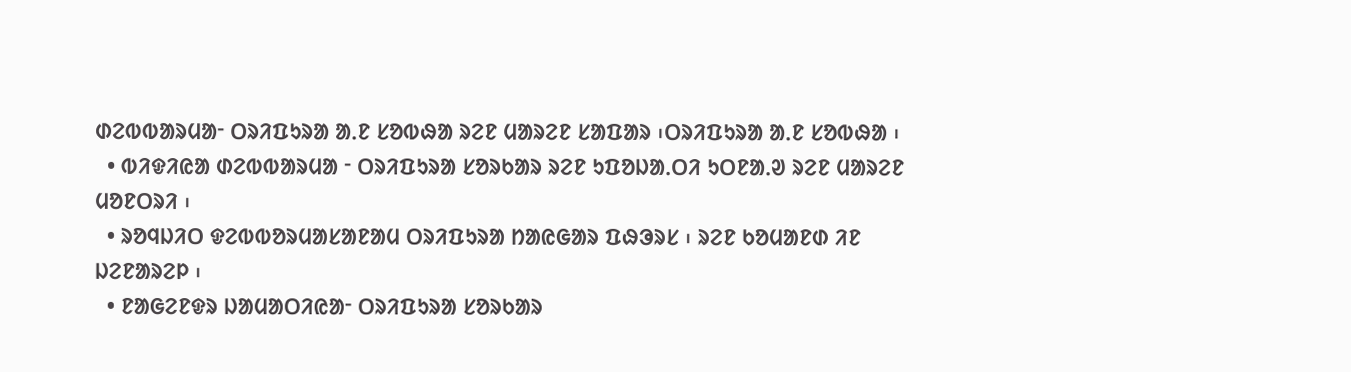ᱰᱮᱵᱵᱟᱨᱢᱟᱼ ᱛᱨᱤᱯᱩᱨᱟ ᱟᱹᱱ ᱥᱚᱵᱷᱟ ᱨᱮᱱ ᱢᱟᱨᱮᱱ ᱥᱟᱯᱟᱨ ᱾ᱛᱨᱤᱯᱩᱨᱟ ᱟᱹᱱ ᱥᱚᱵᱷᱟ ᱾
  • ᱵᱤᱫᱤᱭᱟ ᱰᱮᱵᱵᱟᱨᱢᱟ ᱼ ᱛᱨᱤᱯᱩᱨᱟ ᱥᱚᱨᱠᱟᱨ ᱨᱮᱱ ᱩᱯᱚᱡᱟᱹᱛᱤ ᱩᱛᱱᱟᱹᱣ ᱨᱮᱱ ᱢᱟᱨᱮᱱ ᱢᱚᱱᱛᱨᱤ ᱾
  • ᱨᱚᱧᱡᱤᱛ ᱫᱮᱵᱵᱚᱨᱢᱟᱥᱟᱱᱟᱢ ᱛᱨᱤᱯᱩᱨᱟ ᱴᱟᱭᱜᱟᱨ ᱯᱷᱳᱨᱥ ᱾ ᱨᱮᱱ ᱠᱚᱢᱟᱱᱰ ᱤᱱ ᱡᱮᱱᱟᱨᱮᱞ ᱾
  • ᱱᱟᱜᱮᱱᱫᱨ ᱡᱟᱢᱟᱛᱤᱭᱟᱼ ᱛᱨᱤᱯᱩᱨᱟ ᱥᱚᱨᱠᱟᱨ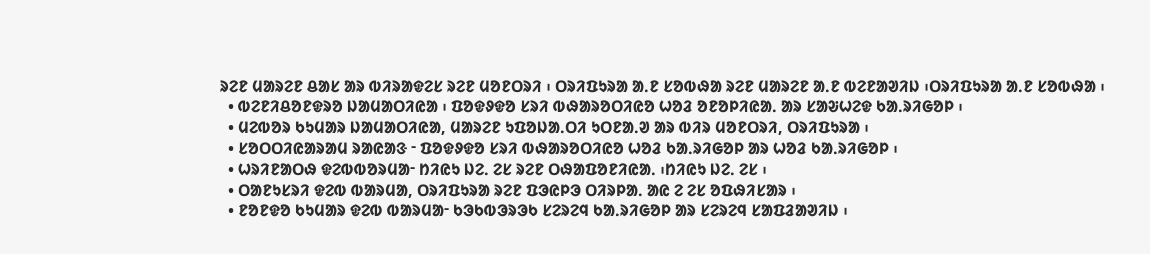ᱨᱮᱱ ᱢᱟᱨᱮᱱ ᱪᱟᱥ ᱟᱨ ᱵᱤᱨᱟᱫᱮᱥ ᱨᱮᱱ ᱢᱚᱱᱛᱨᱤ ᱾ ᱛᱨᱤᱯᱩᱨᱟ ᱟᱹᱱ ᱥᱚᱵᱷᱟ ᱨᱮᱱ ᱢᱟᱨᱮᱱ ᱟᱹᱱ ᱵᱮᱱᱟᱣᱤᱡ ᱾ᱛᱨᱤᱯᱩᱨᱟ ᱟᱹᱱ ᱥᱚᱵᱷᱟ ᱾
  • ᱵᱮᱱᱤᱪᱚᱱᱫᱨᱚ ᱡᱟᱢᱟᱛᱤᱭᱟ ᱾ ᱯᱚᱫᱽᱫᱚ ᱥᱨᱤ ᱵᱷᱟᱨᱚᱛᱤᱭᱚ ᱦᱚᱲ ᱚᱱᱚᱞᱤᱭᱟᱹ ᱟᱨ ᱥᱟᱶᱦᱮᱫ ᱠᱟᱹᱨᱤᱜᱚᱞ ᱾
  • ᱢᱮᱵᱚᱨ ᱠᱩᱢᱟᱨ ᱡᱟᱢᱟᱛᱤᱭᱟ, ᱢᱟᱨᱮᱱ ᱩᱯᱚᱡᱟᱹᱛᱤ ᱩᱛᱱᱟᱹᱣ ᱟᱨ ᱵᱤᱨ ᱢᱚᱱᱛᱨᱤ, ᱛᱨᱤᱯᱩᱨᱟ ᱾
  • ᱥᱚᱛᱛᱤᱭᱟᱨᱟᱢ ᱨᱟᱭᱟᱝ ᱼ ᱯᱚᱫᱽᱫᱚ ᱥᱨᱤ ᱵᱷᱟᱨᱚᱛᱤᱭᱚ ᱦᱚᱲ ᱠᱟᱹᱨᱤᱜᱚᱞ ᱟᱨ ᱦᱚᱲ ᱠᱟᱹᱨᱤᱜᱚᱞ ᱾
  • ᱦᱨᱤᱱᱟᱛᱷ ᱫᱮᱵᱵᱚᱨᱢᱟᱼ ᱴᱤᱭᱩ ᱡᱮᱹ ᱮᱥ ᱨᱮᱱ ᱛᱷᱟᱯᱚᱱᱤᱭᱟᱹ ᱾ᱴᱤᱭᱩ ᱡᱮᱹ ᱮᱥ ᱾
  • ᱛᱟᱱᱩᱥᱨᱤ ᱫᱮᱵ ᱵᱟᱨᱢᱟ, ᱛᱨᱤᱯᱩᱨᱟ ᱨᱮᱱ ᱯᱳᱭᱞᱳ ᱛᱤᱨᱞᱟᱹ ᱟᱭ ᱮ ᱮᱥ ᱚᱯᱷᱤᱥᱟᱨ ᱾
  • ᱱᱚᱱᱫᱚ ᱠᱩᱢᱟᱨ ᱫᱮᱵ ᱵᱟᱨᱢᱟᱼ ᱠᱳᱠᱵᱳᱨᱳᱠ ᱥᱮᱨᱮᱧ ᱠᱟᱹᱨᱤᱜᱚᱞ ᱟᱨ ᱥᱮᱨᱮᱧ ᱥᱟᱯᱲᱟᱣᱤᱡ ᱾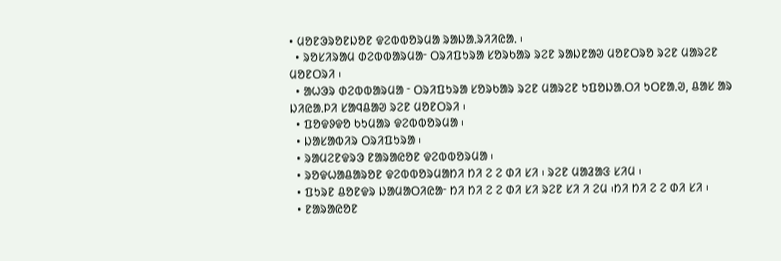• ᱢᱚᱱᱳᱨᱚᱱᱡᱚᱱ ᱫᱮᱵᱵᱚᱨᱢᱟ ᱨᱟᱡᱟᱹᱨᱤᱤᱭᱟᱹ ᱾
  • ᱨᱚᱥᱤᱨᱟᱢ ᱰᱮᱵᱵᱟᱨᱢᱟᱼ ᱛᱨᱤᱯᱩᱨᱟ ᱥᱚᱨᱠᱟᱨ ᱨᱮᱱ ᱨᱟᱡᱱᱟᱣ ᱢᱚᱱᱛᱨᱚ ᱨᱮᱱ ᱢᱟᱨᱮᱱ ᱢᱚᱱᱛᱨᱤ ᱾
  • ᱟᱦᱳᱨ ᱰᱮᱵᱵᱟᱨᱢᱟ ᱼ ᱛᱨᱤᱯᱩᱨᱟ ᱥᱚᱨᱠᱟᱨ ᱨᱮᱱ ᱢᱟᱨᱮᱱ ᱩᱯᱚᱡᱟᱹᱛᱤ ᱩᱛᱱᱟᱹᱣ, ᱪᱟᱥ ᱟᱨ ᱡᱤᱭᱟᱹᱞᱤ ᱥᱟᱧᱪᱟᱣ ᱨᱮᱱ ᱢᱚᱱᱛᱨᱤ ᱾
  • ᱯᱚᱫᱽᱫᱚ ᱠᱩᱢᱟᱨ ᱫᱮᱵᱵᱚᱨᱢᱟ ᱾
  • ᱡᱟᱥᱟᱵᱤᱨ ᱛᱨᱤᱯᱩᱨᱟ ᱾
  • ᱨᱟᱢᱮᱱᱫᱨᱳ ᱱᱟᱨᱟᱭᱚᱱ ᱫᱮᱵᱵᱚᱨᱢᱟ ᱾
  • ᱨᱚᱫᱦᱟᱪᱟᱨᱚᱱ ᱫᱮᱵᱵᱚᱨᱢᱟᱴᱤ ᱴᱤ ᱮ ᱮ ᱰᱤ ᱥᱤ ᱾ ᱨᱮᱱ ᱢᱟᱲᱟᱝ ᱥᱤᱢ ᱾
  • ᱯᱩᱨᱱ ᱪᱚᱱᱫᱨ ᱡᱟᱢᱟᱛᱤᱭᱟᱼ ᱴᱤ ᱴᱤ ᱮ ᱮ ᱰᱤ ᱥᱤ ᱨᱮᱱ ᱥᱤ ᱤ ᱮᱢ ᱾ᱴᱤ ᱴᱤ ᱮ ᱮ ᱰᱤ ᱥᱤ ᱾
  • ᱱᱟᱨᱟᱭᱚᱱ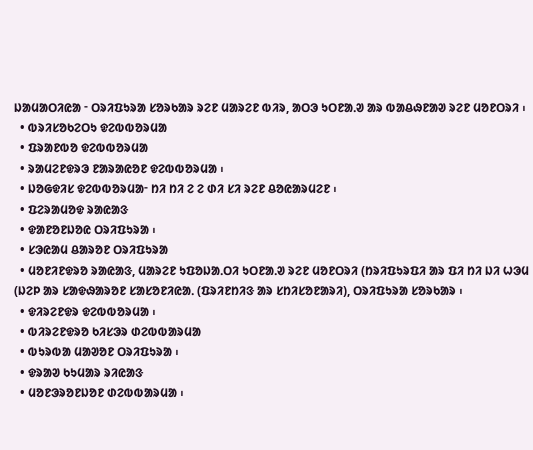ᱡᱟᱢᱟᱛᱤᱭᱟ ᱼ ᱛᱨᱤᱯᱩᱨᱟ ᱥᱚᱨᱠᱟᱨ ᱨᱮᱱ ᱢᱟᱨᱮᱱ ᱵᱤᱨ, ᱟᱛᱳ ᱩᱛᱱᱟᱹᱣ ᱟᱨ ᱵᱟᱪᱷᱱᱟᱣ ᱨᱮᱱ ᱢᱚᱱᱛᱨᱤ ᱾
  • ᱵᱨᱤᱥᱚᱠᱮᱛᱩ ᱫᱮᱵᱵᱚᱨᱢᱟ
  • ᱯᱨᱟᱱᱵᱚ ᱫᱮᱵᱵᱚᱨᱢᱟ
  • ᱨᱟᱢᱮᱱᱫᱨᱳ ᱱᱟᱨᱟᱭᱚᱱ ᱫᱮᱵᱵᱚᱨᱢᱟ ᱾
  • ᱡᱚᱜᱫᱤᱥ ᱫᱮᱵᱵᱚᱨᱢᱟᱼ ᱴᱤ ᱴᱤ ᱮ ᱮ ᱰᱤ ᱥᱤ ᱨᱮᱱ ᱪᱚᱭᱟᱨᱢᱮᱱ ᱾
  • ᱯᱮᱨᱟᱢᱚᱫ ᱨᱟᱭᱟᱝ
  • ᱫᱟᱱᱚᱱᱡᱚᱭ ᱛᱨᱤᱯᱩᱨᱟ ᱾
  • ᱥᱳᱭᱟᱢ ᱪᱟᱨᱚᱱ ᱛᱨᱤᱯᱩᱨᱟ
  • ᱢᱚᱱᱤᱱᱫᱨᱚ ᱨᱟᱭᱟᱝ, ᱢᱟᱨᱮᱱ ᱩᱯᱚᱡᱟᱹᱛᱤ ᱩᱛᱱᱟᱹᱣ ᱨᱮᱱ ᱢᱚᱱᱛᱨᱤ (ᱴᱨᱤᱯᱩᱨᱯᱤ ᱟᱨ ᱯᱤ ᱴᱤ ᱡᱤ ᱦᱳᱢ (ᱡᱮᱞ ᱟᱨ ᱥᱟᱫᱷᱟᱨᱚᱱ ᱥᱟᱥᱚᱱᱤᱭᱟᱹ (ᱯᱨᱤᱱᱴᱤᱝ ᱟᱨ ᱥᱴᱤᱥᱚᱱᱟᱨᱤ), ᱛᱨᱤᱯᱩᱨᱟ ᱥᱚᱨᱠᱟᱨ ᱾
  • ᱫᱤᱨᱮᱱᱫᱨ ᱫᱮᱵᱵᱚᱨᱢᱟ ᱾
  • ᱵᱤᱨᱮᱱᱫᱨᱚ ᱠᱤᱥᱳᱨ ᱰᱮᱵᱵᱟᱨᱢᱟ
  • ᱵᱩᱨᱵᱟ ᱢᱟᱣᱚᱱ ᱛᱨᱤᱯᱩᱨᱟ ᱾
  • ᱫᱨᱟᱣ ᱠᱩᱢᱟᱨ ᱨᱤᱭᱟᱝ
  • ᱢᱚᱱᱳᱨᱚᱱᱡᱚᱱ ᱰᱮᱵᱵᱟᱨᱢᱟ ᱾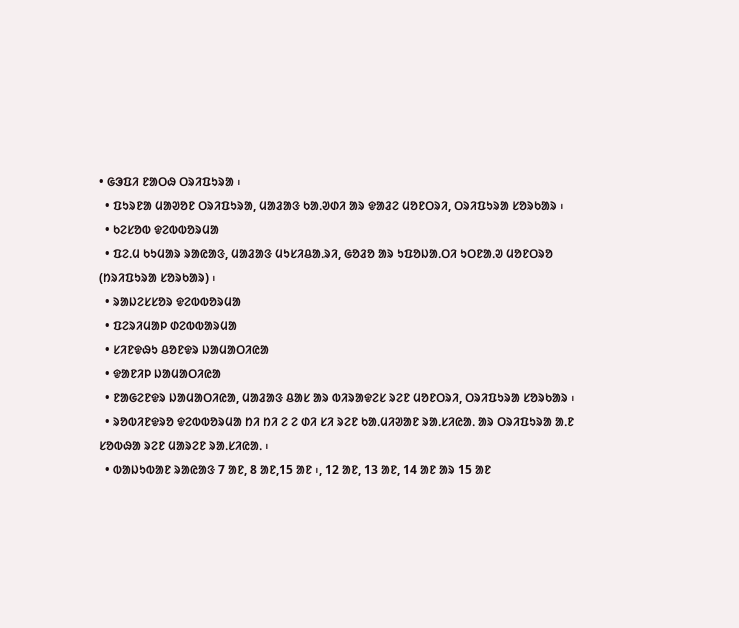• ᱜᱳᱯᱤ ᱱᱟᱛᱷ ᱛᱨᱤᱯᱩᱨᱟ ᱾
  • ᱯᱩᱨᱱᱟ ᱢᱟᱣᱚᱱ ᱛᱨᱤᱯᱩᱨᱟ, ᱢᱟᱲᱟᱝ ᱠᱟᱹᱣᱰᱤ ᱟᱨ ᱫᱟᱲᱮ ᱢᱚᱱᱛᱨᱤ, ᱛᱨᱤᱯᱩᱨᱟ ᱥᱚᱨᱠᱟᱨ ᱾
  • ᱠᱮᱥᱚᱵ ᱫᱮᱵᱵᱚᱨᱢᱟ
  • ᱯᱮᱹᱢ ᱠᱩᱢᱟᱨ ᱨᱟᱭᱟᱝ, ᱢᱟᱲᱟᱝ ᱢᱩᱥᱤᱪᱟᱹᱨᱤ, ᱜᱚᱲᱚ ᱟᱨ ᱩᱯᱚᱡᱟᱹᱛᱤ ᱩᱛᱱᱟᱹᱣ ᱢᱚᱱᱛᱨᱚ (ᱴᱨᱤᱯᱩᱨᱟ ᱥᱚᱨᱠᱟᱨ) ᱾
  • ᱨᱟᱡᱮᱥᱥᱚᱨ ᱫᱮᱵᱵᱚᱨᱢᱟ
  • ᱯᱮᱨᱤᱢᱟᱞ ᱰᱮᱵᱵᱟᱨᱢᱟ
  • ᱥᱤᱱᱫᱷᱩ ᱪᱚᱱᱫᱨ ᱡᱟᱢᱟᱛᱤᱭᱟ
  • ᱫᱟᱱᱤᱞ ᱡᱟᱢᱟᱛᱤᱭᱟ
  • ᱱᱟᱜᱮᱱᱫᱨ ᱡᱟᱢᱟᱛᱤᱭᱟ, ᱢᱟᱲᱟᱝ ᱪᱟᱥ ᱟᱨ ᱵᱤᱨᱟᱫᱮᱥ ᱨᱮᱱ ᱢᱚᱱᱛᱨᱤ, ᱛᱨᱤᱯᱩᱨᱟ ᱥᱚᱨᱠᱟᱨ ᱾
  • ᱨᱚᱵᱤᱱᱫᱨᱚ ᱫᱮᱵᱵᱚᱨᱢᱟ ᱴᱤ ᱴᱤ ᱮ ᱮ ᱰᱤ ᱥᱤ ᱨᱮᱱ ᱠᱟᱹᱢᱤᱣᱟᱱ ᱨᱟᱹᱥᱤᱭᱟᱹ ᱟᱨ ᱛᱨᱤᱯᱩᱨᱟ ᱟᱹᱱ ᱥᱚᱵᱷᱟ ᱨᱮᱱ ᱢᱟᱨᱮᱱ ᱨᱟᱹᱥᱤᱭᱟᱹ ᱾
  • ᱵᱟᱡᱩᱵᱟᱱ ᱨᱟᱭᱟᱝ 7 ᱟᱱ, 8 ᱟᱱ,15 ᱟᱱ ᱾, 12 ᱟᱱ, 13 ᱟᱱ, 14 ᱟᱱ ᱟᱨ 15 ᱟᱱ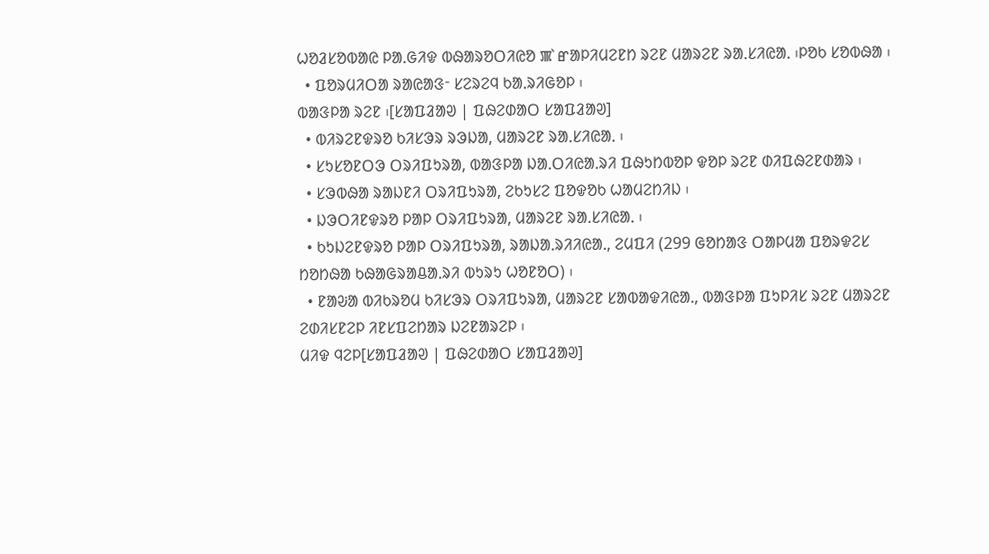ᱦᱚᱲᱥᱚᱵᱟᱭ ᱞᱟᱹᱜᱤᱫ ᱵᱷᱟᱨᱚᱛᱤᱭᱚ ꯄꯥꯔᱟᱞᱤᱢᱮᱱᱴ ᱨᱮᱱ ᱢᱟᱨᱮᱱ ᱨᱟᱹᱥᱤᱭᱟᱹ ᱾ᱞᱚᱠ ᱥᱚᱵᱷᱟ ᱾
  • ᱯᱚᱨᱢᱤᱛᱟ ᱨᱟᱭᱟᱝᱼ ᱥᱮᱨᱮᱧ ᱠᱟᱹᱨᱤᱜᱚᱞ ᱾
ᱵᱟᱝᱞᱟ ᱨᱮᱱ ᱾[ᱥᱟᱯᱲᱟᱣ | ᱯᱷᱮᱰᱟᱛ ᱥᱟᱯᱲᱟᱣ]
  • ᱵᱤᱨᱮᱱᱫᱨᱚ ᱠᱤᱥᱳᱨ ᱨᱳᱡᱟ, ᱢᱟᱨᱮᱱ ᱨᱟᱹᱥᱤᱭᱟᱹ ᱾
  • ᱥᱩᱥᱚᱱᱛᱳ ᱛᱨᱤᱯᱩᱨᱟ, ᱵᱟᱝᱞᱟ ᱡᱟᱹᱛᱤᱭᱟᱹᱨᱤ ᱯᱷᱩᱴᱵᱚᱞ ᱫᱚᱞ ᱨᱮᱱ ᱰᱤᱯᱷᱮᱱᱰᱟᱨ ᱾
  • ᱥᱳᱵᱷᱟ ᱨᱟᱡᱱᱤ ᱛᱨᱤᱯᱩᱨᱟ, ᱮᱠᱩᱥᱮ ᱯᱚᱫᱚᱠ ᱦᱟᱢᱮᱴᱤᱡ ᱾
  • ᱡᱳᱛᱤᱱᱫᱨᱚ ᱞᱟᱞ ᱛᱨᱤᱯᱩᱨᱟ, ᱢᱟᱨᱮᱱ ᱨᱟᱹᱥᱤᱭᱟᱹ ᱾
  • ᱠᱩᱡᱮᱱᱫᱨᱚ ᱞᱟᱞ ᱛᱨᱤᱯᱩᱨᱟ, ᱨᱟᱡᱟᱹᱨᱤᱤᱭᱟᱹ, ᱮᱢᱯᱤ (299 ᱜᱚᱴᱟᱝ ᱛᱟᱞᱢᱟ ᱯᱚᱨᱫᱮᱥ ᱴᱚᱴᱷᱟ ᱠᱷᱟᱜᱨᱟᱪᱟᱹᱨᱤ ᱵᱩᱨᱩ ᱦᱚᱱᱚᱛ) ᱾
  • ᱱᱟᱶᱟ ᱵᱤᱠᱨᱚᱢ ᱠᱤᱥᱳᱨ ᱛᱨᱤᱯᱩᱨᱟ, ᱢᱟᱨᱮᱱ ᱥᱟᱵᱟᱫᱤᱭᱟᱹ, ᱵᱟᱝᱞᱟ ᱯᱩᱞᱤᱥ ᱨᱮᱱ ᱢᱟᱨᱮᱱ ᱮᱰᱤᱥᱱᱮᱞ ᱤᱱᱥᱯᱮᱴᱟᱨ ᱡᱮᱱᱟᱨᱮᱞ ᱾
ᱢᱤᱫ ᱧᱮᱞ[ᱥᱟᱯᱲᱟᱣ | ᱯᱷᱮᱰᱟᱛ ᱥᱟᱯᱲᱟᱣ]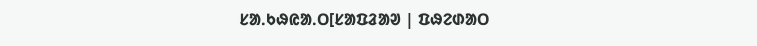ᱥᱟᱹᱠᱷᱭᱟᱹᱛ[ᱥᱟᱯᱲᱟᱣ | ᱯᱷᱮᱰᱟᱛ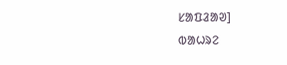ᱥᱟᱯᱲᱟᱣ]
ᱵᱟᱦᱨᱮ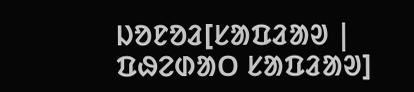ᱡᱚᱱᱚᱲ[ᱥᱟᱯᱲᱟᱣ | ᱯᱷᱮᱰᱟᱛ ᱥᱟᱯᱲᱟᱣ]